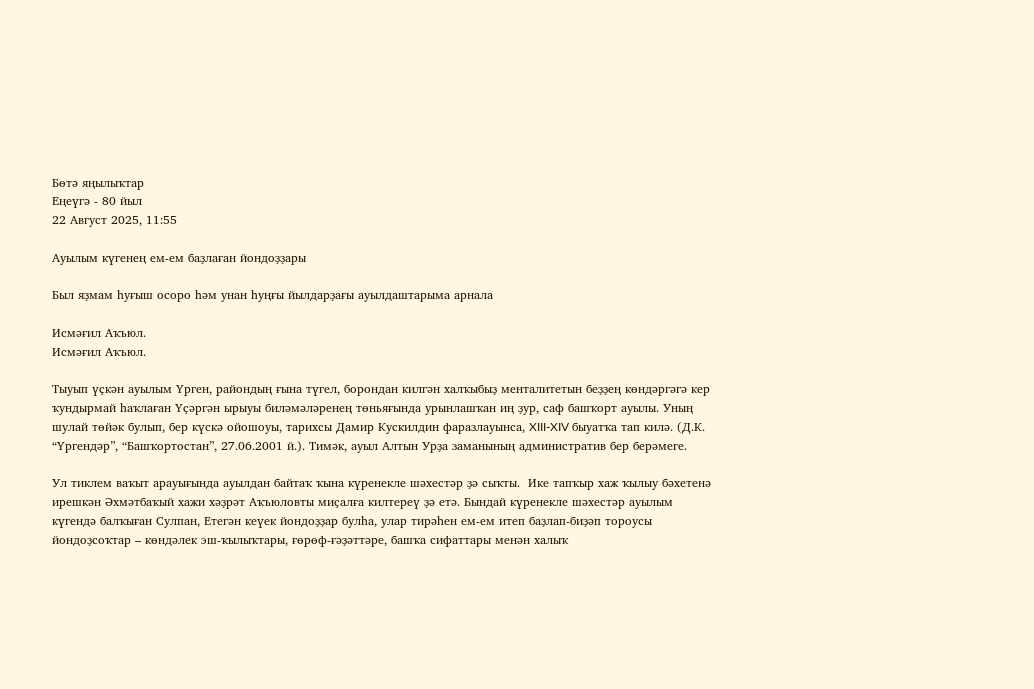Бөтә яңылыҡтар
Еңеүгә - 80 йыл
22 Август 2025, 11:55

Ауылым күгенең ем-ем баҙлаған йондоҙҙары

Был яҙмам һуғыш осоро һәм унан һуңғы йылдарҙағы ауылдаштарыма арнала

Исмәғил Аҡъюл.
Исмәғил Аҡъюл.

Тыуып үҫкән ауылым Үрген, райондың ғына түгел, борондан килгән халҡыбыҙ менталитетын беҙҙең көндәргәгә кер ҡундырмай һаҡлаған Үҫәргән ырыуы биләмәләренең төньяғында урынлашҡан иң ҙур, саф башҡорт ауылы. Уның шулай төйәк булып, бер күскә ойошоуы, тарихсы Дамир Кускилдин фаразлауынса, XIII-XIV быуатҡа тап килә. (Д.К. “Үргендәр”, “Башҡортостан”, 27.06.2001 й.). Тимәк, ауыл Алтын Урҙа заманының административ бер берәмеге.

Ул тиклем ваҡыт арауығында ауылдан байтаҡ ҡына күренекле шәхестәр ҙә сыҡты.  Ике тапҡыр хаж ҡылыу бәхетенә ирешкән Әхмәтбаҡый хажи хәҙрәт Аҡъюловты миҫалға килтереү ҙә етә. Бындай күренекле шәхестәр ауылым күгендә балҡыған Сулпан, Етегән кеүек йондоҙҙар булһа, улар тирәһен ем-ем итеп баҙлап-биҙәп тороусы йондоҙсоҡтар – көндәлек эш-ҡылыҡтары, ғөрөф-ғәҙәттәре, башҡа сифаттары менән халыҡ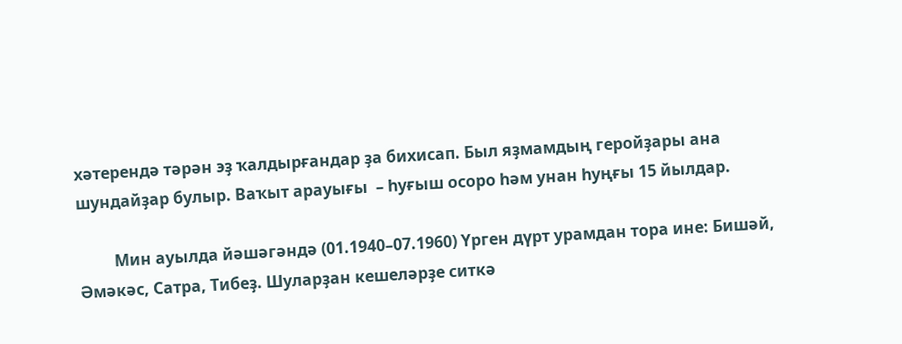хәтерендә тәрән эҙ ҡалдырғандар ҙа бихисап. Был яҙмамдың геройҙары ана шундайҙар булыр. Ваҡыт арауығы  – һуғыш осоро һәм унан һуңғы 15 йылдар.

         Мин ауылда йәшәгәндә (01.1940–07.1960) Үрген дүрт урамдан тора ине: Бишәй, Әмәкәс, Сатра, Тибеҙ. Шуларҙан кешеләрҙе ситкә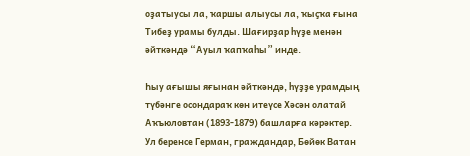оҙатыусы ла, ҡаршы алыусы ла, ҡыҫҡа ғына Тибеҙ урамы булды. Шағирҙар һүҙе менән әйткәндә “Ауыл ҡапҡаһы” инде.

Һыу ағышы яғынан әйткәндә, һүҙҙе урамдың түбәнге осондараҡ көн итеүсе Хәсән олатай Аҡъюловтан (1893-1879) башларға кәрәктер. Ул беренсе Герман, граждандар, Бөйөк Ватан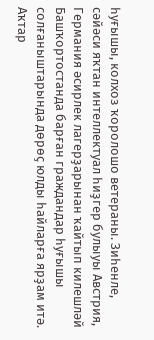һуғышы, колхоз ҡоролошо ветераны. Зиһенле, сәйәси яҡтан интеллектуал һиҙгер булыуы Австрия, Германия әсирлек лагерҙарынан ҡайтып килешләй Башҡортостанда барған граждандар һуғышы солғаныштарында дөрөҫ юлды һайларға ярҙам итә. Аҡтар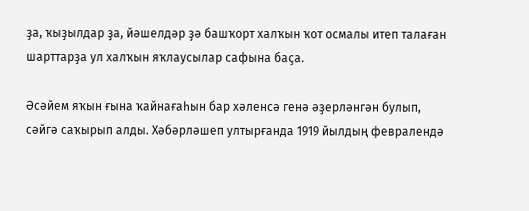ҙа, ҡыҙылдар ҙа, йәшелдәр ҙә башҡорт халҡын ҡот осмалы итеп талаған шарттарҙа ул халҡын яҡлаусылар сафына баҫа.

Әсәйем яҡын ғына ҡайнағаһын бар хәленсә генә әҙерләнгән булып, сәйгә саҡырып алды. Хәбәрләшеп ултырғанда 1919 йылдың февралендә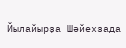Йылайырҙа Шәйехзада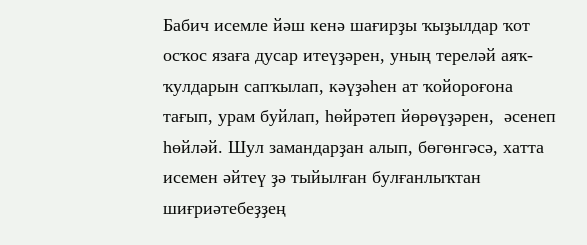Бабич исемле йәш кенә шағирҙы ҡыҙылдар ҡот осҡос язаға дусар итеүҙәрен, уның тереләй аяҡ-ҡулдарын сапҡылап, кәүҙәһен ат ҡойороғона тағып, урам буйлап, һөйрәтеп йөрөүҙәрен,  әсенеп һөйләй. Шул замандарҙан алып, бөгөнгәсә, хатта исемен әйтеү ҙә тыйылған булғанлыҡтан шиғриәтебеҙҙең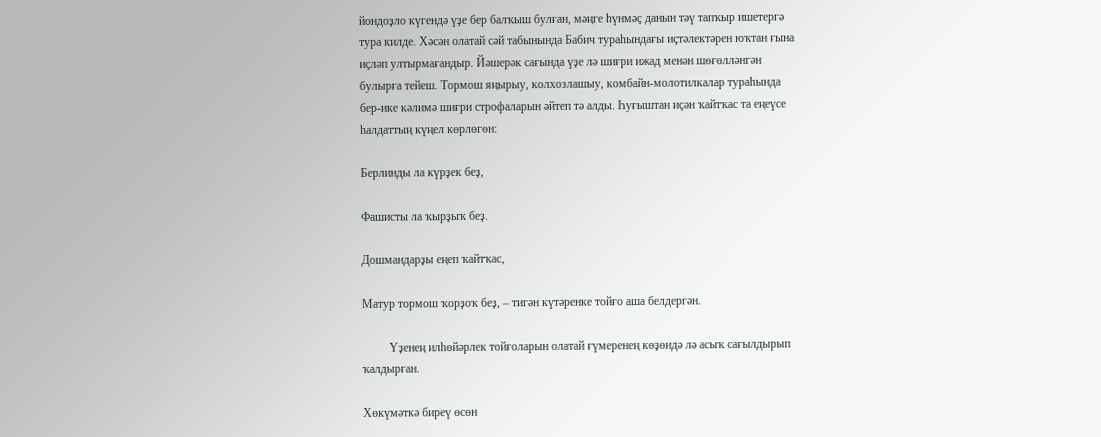йондоҙло күгендә үҙе бер балҡыш булған, мәңге һүнмәҫ данын тәү тапҡыр ишетергә тура килде. Хәсән олатай сәй табынында Бабич тураһындағы иҫтәлектәрен юҡтан ғына иҫләп ултырмағандыр. Йәшерәк сағында үҙе лә шиғри ижад менән шөғөлләнгән булырға тейеш. Тормош яңырыу, колхозлашыу, комбайн-молотилкалар тураһында бер-ике кәлимә шиғри строфаларын әйтеп тә алды. Һуғыштан иҫән ҡайтҡас та еңеүсе һалдаттың күңел көрлөгөн:

Берлинды ла күрҙек беҙ,

Фашисты ла ҡырҙыҡ беҙ.

Дошмандарҙы еңеп ҡайтҡас,

Матур тормош ҡорҙоҡ беҙ, – тигән күтәренке тойғо аша белдергән.

         Үҙенең илһөйәрлек тойғоларын олатай ғүмеренең көҙөндә лә асыҡ сағылдырып ҡалдырған.

Хөкүмәткә биреү өсөн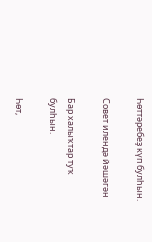Һөттәребеҙ күп булһын.

Совет илендә йәшәгән

Бар халыҡтар туҡ булһын.

Һөт,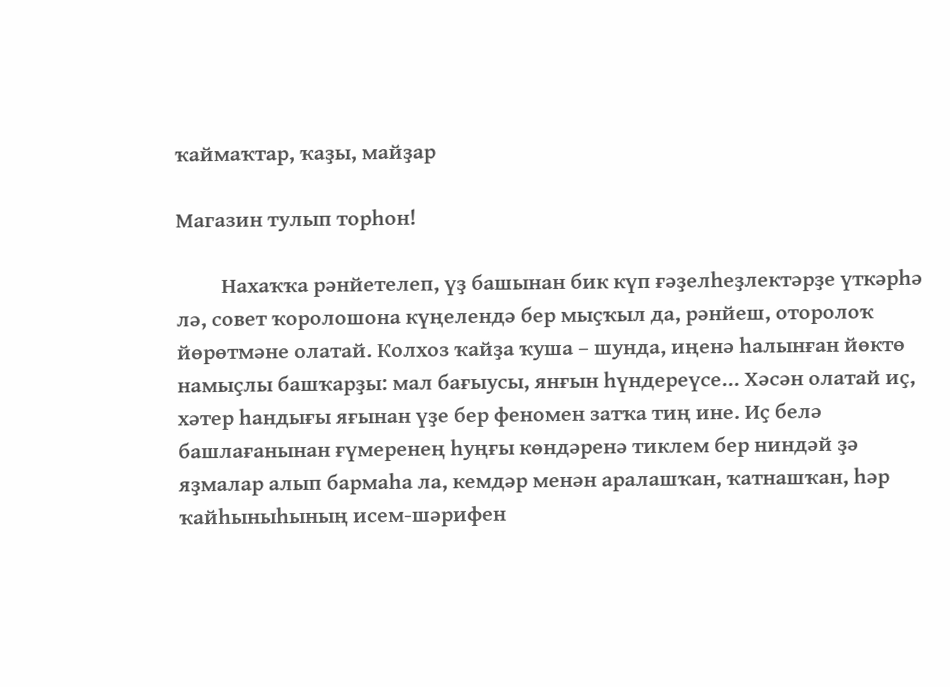ҡаймаҡтар, ҡаҙы, майҙар

Магазин тулып торһон!

         Нахаҡҡа рәнйетелеп, үҙ башынан бик күп ғәҙелһеҙлектәрҙе үткәрһә лә, совет ҡоролошона күңелендә бер мыҫҡыл да, рәнйеш, оторолоҡ йөрөтмәне олатай. Колхоз ҡайҙа ҡуша – шунда, иңенә һалынған йөктө намыҫлы башҡарҙы: мал бағыусы, янғын һүндереүсе... Хәсән олатай иҫ, хәтер һандығы яғынан үҙе бер феномен затҡа тиң ине. Иҫ белә башлағанынан ғүмеренең һуңғы көндәренә тиклем бер ниндәй ҙә яҙмалар алып бармаһа ла, кемдәр менән аралашҡан, ҡатнашҡан, һәр ҡайһыныһының исем-шәрифен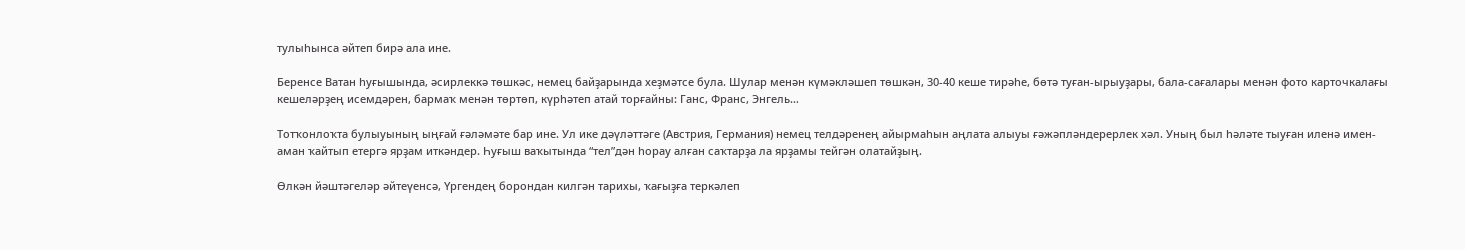тулыһынса әйтеп бирә ала ине.

Беренсе Ватан һуғышында, әсирлеккә төшкәс, немец байҙарында хеҙмәтсе була. Шулар менән күмәкләшеп төшкән, 30-40 кеше тирәһе, бөтә туған-ырыуҙары, бала-сағалары менән фото карточкалағы кешеләрҙең исемдәрен, бармаҡ менән төртөп, күрһәтеп атай торғайны: Ганс, Франс, Энгель…

Тотҡонлоҡта булыуының ыңғай ғәләмәте бар ине. Ул ике дәүләттәге (Австрия, Германия) немец телдәренең айырмаһын аңлата алыуы ғәжәпләндерерлек хәл. Уның был һәләте тыуған иленә имен-аман ҡайтып етергә ярҙам иткәндер. Һуғыш ваҡытында “тел”дән һорау алған саҡтарҙа ла ярҙамы тейгән олатайҙың.

Өлкән йәштәгеләр әйтеүенсә, Үргендең борондан килгән тарихы, ҡағыҙға теркәлеп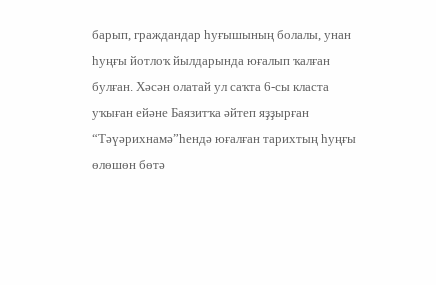барып, граждандар һуғышының болалы, унан һуңғы йотлоҡ йылдарында юғалып ҡалған булған. Хәсән олатай ул саҡта 6-сы класта уҡыған ейәне Баязитҡа әйтеп яҙҙырған “Тәүәрихнамә”һендә юғалған тарихтың һуңғы өлөшөн бөтә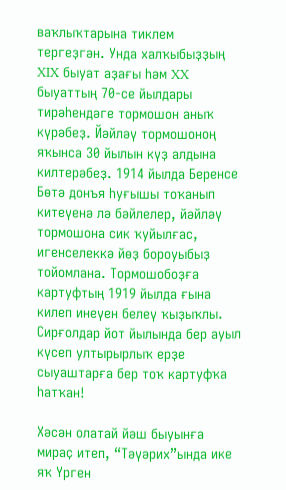ваҡлыҡтарына тиклем тергеҙгән. Унда халҡыбыҙҙың XIX быуат аҙағы һәм XX быуаттың 70-се йылдары тирәһендәге тормошон аныҡ күрәбеҙ. Йәйләү тормошоноң яҡынса 30 йылын күҙ алдына килтерәбеҙ. 1914 йылда Беренсе Бөтә донъя һуғышы тоҡанып китеүенә лә бәйлелер, йәйләү тормошона сик ҡуйылғас, игенселеккә йөҙ бороуыбыҙ тойомлана. Тормошобоҙға картуфтың 1919 йылда ғына килеп инеүен белеү ҡыҙыҡлы. Сирғолдар йот йылында бер ауыл күсеп ултырырлыҡ ерҙе сыуаштарға бер тоҡ картуфҡа һатҡан!

Хәсән олатай йәш быуынға мираҫ итеп, “Тәүәрих”ында ике яҡ Үрген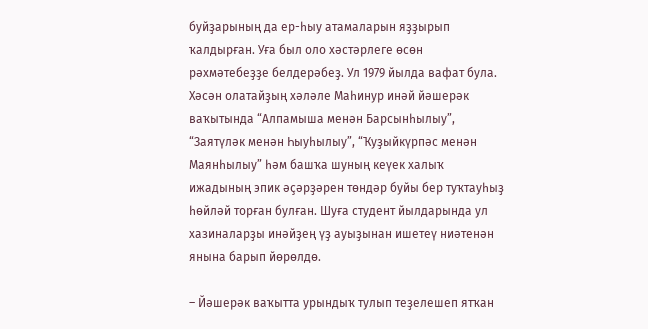буйҙарының да ер-һыу атамаларын яҙҙырып ҡалдырған. Уға был оло хәстәрлеге өсөн рәхмәтебеҙҙе белдерәбеҙ. Ул 1979 йылда вафат була. Хәсән олатайҙың хәләле Маһинур инәй йәшерәк ваҡытында “Алпамыша менән Барсынһылыу”, “Заятүләк менән Һыуһылыу”, “Ҡуҙыйкүрпәс менән Маянһылыу” һәм башҡа шуның кеүек халыҡ ижадының эпик әҫәрҙәрен төндәр буйы бер туҡтауһыҙ һөйләй торған булған. Шуға студент йылдарында ул хазиналарҙы инәйҙең үҙ ауыҙынан ишетеү ниәтенән янына барып йөрөлдө.

– Йәшерәк ваҡытта урындыҡ тулып теҙелешеп ятҡан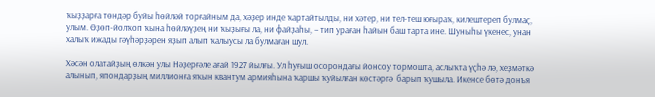ҡыҙҙарға төндәр буйы һөйләй торғайным да, хәҙер инде ҡартайтылды, ни хәтер, ни тел-теш юғыраҡ, килештереп булмаҫ, улым. Өҙөп-йолҡоп ҡына һөйләүҙең ни ҡыҙығы ла, ни файҙаһы, – тип ураған һайын баш тарта ине. Шуныһы үкенес, унан халыҡ ижады гәүһәрҙәрен яҙып алып ҡалыусы ла булмаған шул.

Хәсән олатайҙың өлкән улы Нәҙерғәле ағай 1927 йылғы. Ул һуғыш осорондағы йонсоу тормошта, аслыҡта үҫһә лә, хеҙмәткә алынып, япондарҙың миллионға яҡын квантум армияһына ҡаршы ҡуйылған көстәргә  барып ҡушыла. Икенсе бөтә донъя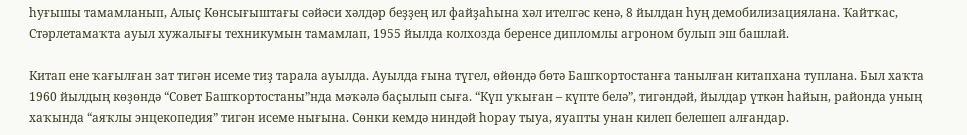һуғышы тамамланып, Алыҫ Көнсығыштағы сәйәси хәлдәр беҙҙең ил файҙаһына хәл ителгәс кенә, 8 йылдан һуң демобилизациялана. Ҡайтҡас, Стәрлетамаҡта ауыл хужалығы техникумын тамамлап, 1955 йылда колхозда беренсе дипломлы агроном булып эш башлай.

Китап ене ҡағылған зат тигән исеме тиҙ тарала ауылда. Ауылда ғына түгел, өйөндә бөтә Башҡортостанға танылған китапхана туплана. Был хаҡта 1960 йылдың көҙөндә “Совет Башҡортостаны”нда мәҡәлә баҫылып сыға. “Күп уҡыған – күпте белә”, тигәндәй, йылдар үткән һайын, районда уның хаҡында “аяҡлы энцекопедия” тигән исеме нығына. Сөнки кемдә ниндәй һорау тыуа, яуапты унан килеп белешеп алғандар.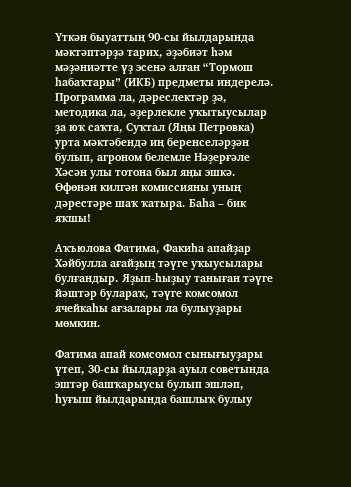Үткән быуаттың 90-сы йылдарында мәктәптәрҙә тарих, әҙәбиәт һәм мәҙәниәтте үҙ эсенә алған “Тормош һабаҡтары” (ИКБ) предметы индерелә. Программа ла, дәреслектәр ҙә, методика ла, әҙерлекле уҡытыусылар ҙа юҡ саҡта, Суҡтал (Яңы Петровка) урта мәктәбендә иң беренселәрҙән булып, агроном белемле Нәҙерғәле Хәсән улы тотона был яңы эшкә. Өфөнән килгән комиссияны уның дәрестәре шаҡ ҡатыра. Баһа – бик яҡшы!

Аҡъюлова Фатима, Факиһа апайҙар Хәйбулла ағайҙың тәүге уҡыусылары булғандыр. Яҙып-һыҙыу таныған тәүге йәштәр булараҡ, тәүге комсомол ячейкаһы ағзалары ла булыуҙары мөмкин.

Фатима апай комсомол сынығыуҙары үтеп, 30-сы йылдарҙа ауыл советында эштәр башҡарыусы булып эшләп, һуғыш йылдарында башлыҡ булыу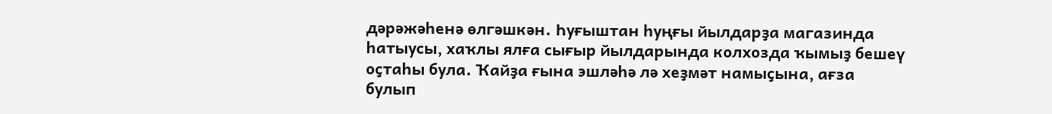дәрәжәһенә өлгәшкән. Һуғыштан һуңғы йылдарҙа магазинда һатыусы, хаҡлы ялға сығыр йылдарында колхозда ҡымыҙ бешеү оҫтаһы була. Ҡайҙа ғына эшләһә лә хеҙмәт намыҫына, ағза булып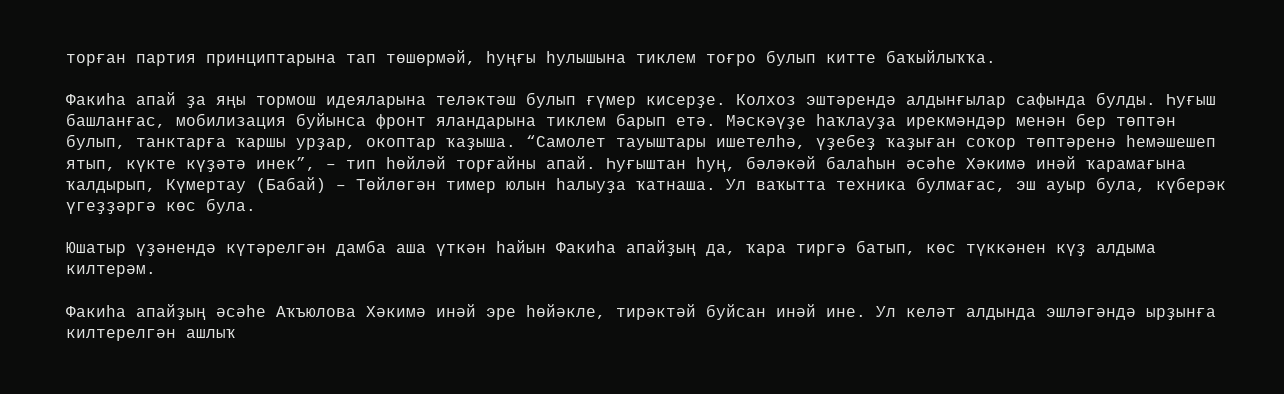торған партия принциптарына тап төшөрмәй, һуңғы һулышына тиклем тоғро булып китте баҡыйлыҡҡа.

Факиһа апай ҙа яңы тормош идеяларына теләктәш булып ғүмер кисерҙе. Колхоз эштәрендә алдынғылар сафында булды. Һуғыш башланғас, мобилизация буйынса фронт яландарына тиклем барып етә. Мәскәүҙе һаҡлауҙа ирекмәндәр менән бер төптән булып, танктарға ҡаршы урҙар, окоптар ҡаҙыша. “Самолет тауыштары ишетелһә, үҙебеҙ ҡаҙыған соҡор төптәренә һемәшешеп ятып, күкте күҙәтә инек”, – тип һөйләй торғайны апай. Һуғыштан һуң, бәләкәй балаһын әсәһе Хәкимә инәй ҡарамағына ҡалдырып, Күмертау (Бабай) – Төйлөгән тимер юлын һалыуҙа ҡатнаша. Ул ваҡытта техника булмағас, эш ауыр була, күберәк үгеҙҙәргә көс була.

Юшатыр үҙәнендә күтәрелгән дамба аша үткән һайын Факиһа апайҙың да, ҡара тиргә батып, көс түккәнен күҙ алдыма килтерәм.

Факиһа апайҙың әсәһе Аҡъюлова Хәкимә инәй эре һөйәкле, тирәктәй буйсан инәй ине. Ул келәт алдында эшләгәндә ырҙынға килтерелгән ашлыҡ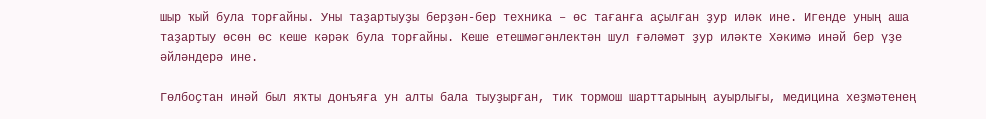шыр ҡый була торғайны. Уны таҙартыуҙы берҙән-бер техника – өс тағанға аҫылған ҙур иләк ине. Игенде уның аша таҙартыу өсөн өс кеше кәрәк була торғайны. Кеше етешмәгәнлектән шул ғәләмәт ҙур иләкте Хәкимә инәй бер үҙе әйләндерә ине.

Гөлбоҫтан инәй был яҡты донъяға ун алты бала тыуҙырған, тик тормош шарттарының ауырлығы, медицина хеҙмәтенең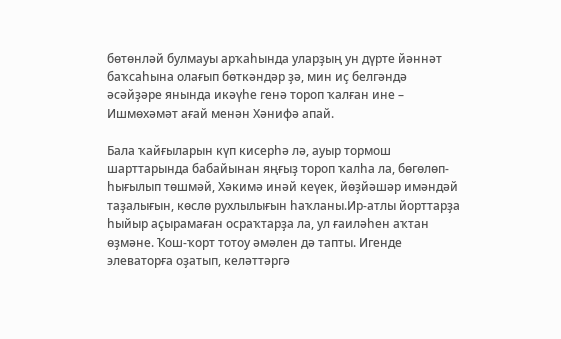бөтөнләй булмауы арҡаһында уларҙың ун дүрте йәннәт баҡсаһына олағып бөткәндәр ҙә, мин иҫ белгәндә әсәйҙәре янында икәүһе генә тороп ҡалған ине – Ишмөхәмәт ағай менән Хәнифә апай.

Бала ҡайғыларын күп кисерһә лә, ауыр тормош шарттарында бабайынан яңғыҙ тороп ҡалһа ла, бөгөлөп-һығылып төшмәй, Хәкимә инәй кеүек, йөҙйәшәр имәндәй таҙалығын, көслө рухлылығын һаҡланы.Ир-атлы йорттарҙа һыйыр аҫырамаған осраҡтарҙа ла, ул ғаиләһен аҡтан өҙмәне. Ҡош-ҡорт тотоу әмәлен дә тапты. Игенде элеваторға оҙатып, келәттәргә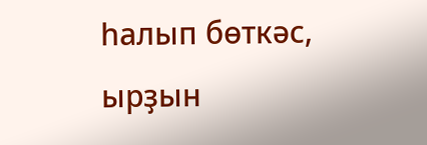һалып бөткәс, ырҙын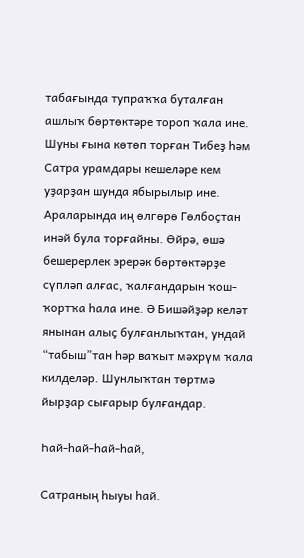табағында тупраҡҡа буталған ашлыҡ бөртөктәре тороп ҡала ине. Шуны ғына көтөп торған Тибеҙ һәм Сатра урамдары кешеләре кем уҙарҙан шунда ябырылыр ине. Араларында иң өлгөрө Гөлбоҫтан инәй була торғайны. Өйрә, өшә бешерерлек эрерәк бөртөктәрҙе сүпләп алғас, ҡалғандарын ҡош-ҡортҡа һала ине. Ә Бишәйҙәр келәт янынан алыҫ булғанлыҡтан, ундай “табыш”тан һәр ваҡыт мәхрүм ҡала килделәр. Шунлыҡтан төртмә йырҙар сығарыр булғандар.

Һай-һай-һай-һай,

Сатраның һыуы һай.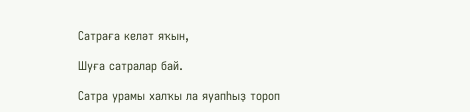Сатраға келәт яҡын,

Шуға сатралар бай.

Сатра урамы халҡы ла яуапһыҙ тороп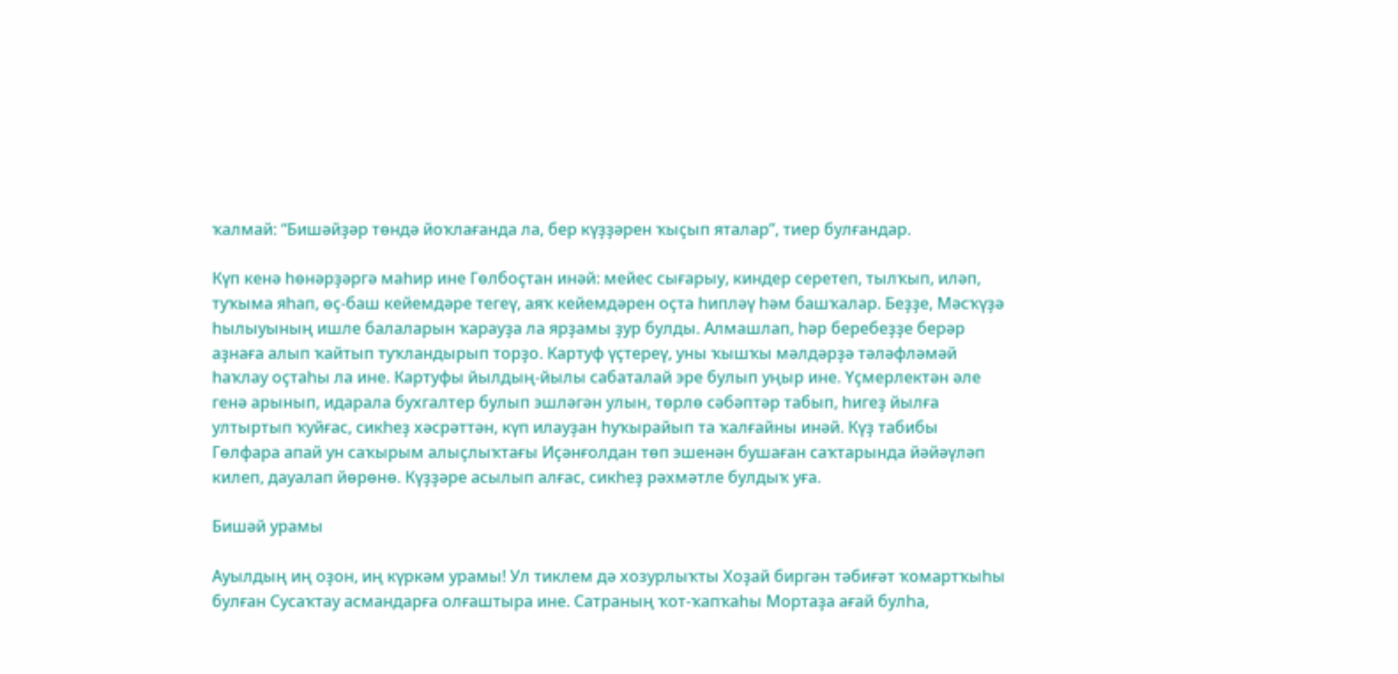ҡалмай: “Бишәйҙәр төндә йоҡлағанда ла, бер күҙҙәрен ҡыҫып яталар”, тиер булғандар.

Күп кенә һөнәрҙәргә маһир ине Гөлбоҫтан инәй: мейес сығарыу, киндер серетеп, тылҡып, иләп, туҡыма яһап, өҫ-баш кейемдәре тегеү, аяҡ кейемдәрен оҫта һипләү һәм башҡалар. Беҙҙе, Мәсҡүҙә һылыуының ишле балаларын ҡарауҙа ла ярҙамы ҙур булды. Алмашлап, һәр беребеҙҙе берәр аҙнаға алып ҡайтып туҡландырып торҙо. Картуф үҫтереү, уны ҡышҡы мәлдәрҙә тәләфләмәй һаҡлау оҫтаһы ла ине. Картуфы йылдың-йылы сабаталай эре булып уңыр ине. Үҫмерлектән әле генә арынып, идарала бухгалтер булып эшләгән улын, төрлө сәбәптәр табып, һигеҙ йылға ултыртып ҡуйғас, сикһеҙ хәсрәттән, күп илауҙан һуҡырайып та ҡалғайны инәй. Күҙ табибы Гөлфара апай ун саҡырым алыҫлыҡтағы Иҫәнғолдан төп эшенән бушаған саҡтарында йәйәүләп килеп, дауалап йөрөнө. Күҙҙәре асылып алғас, сикһеҙ рәхмәтле булдыҡ уға.

Бишәй урамы

Ауылдың иң оҙон, иң күркәм урамы! Ул тиклем дә хозурлыҡты Хоҙай биргән тәбиғәт ҡомартҡыһы булған Сусаҡтау асмандарға олғаштыра ине. Сатраның ҡот-ҡапҡаһы Мортаҙа ағай булһа,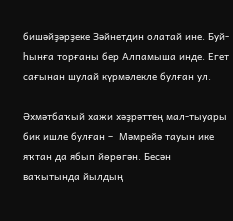бишәйҙәрҙеке Зәйнетдин олатай ине. Буй-һынға торғаны бер Алпамыша инде. Егет сағынан шулай күрмәлекле булған ул.

Әхмәтбаҡый хажи хәҙрәттең мал-тыуары бик ишле булған –  Мәмрейә тауын ике яҡтан да ябып йөрөгән. Бесән ваҡытында йылдың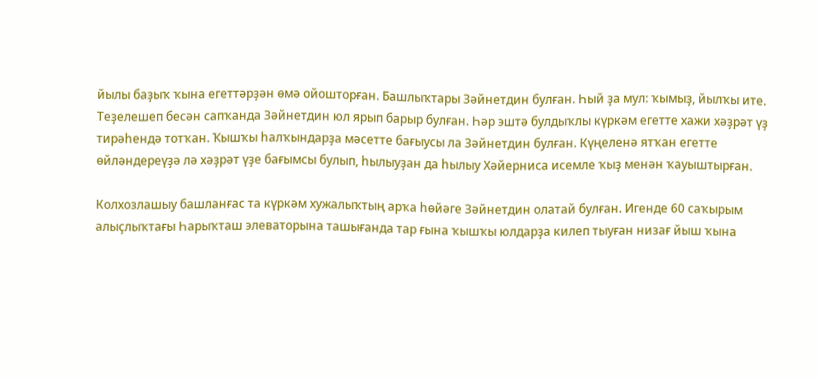йылы баҙыҡ ҡына егеттәрҙән өмә ойошторған. Башлыҡтары Зәйнетдин булған. Һый ҙа мул: ҡымыҙ, йылҡы ите. Теҙелешеп бесән сапҡанда Зәйнетдин юл ярып барыр булған. Һәр эштә булдыҡлы күркәм егетте хажи хәҙрәт үҙ тирәһендә тотҡан. Ҡышҡы һалҡындарҙа мәсетте бағыусы ла Зәйнетдин булған. Күңеленә ятҡан егетте өйләндереүҙә лә хәҙрәт үҙе бағымсы булып, һылыуҙан да һылыу Хәйерниса исемле ҡыҙ менән ҡауыштырған.

Колхозлашыу башланғас та күркәм хужалыҡтың арҡа һөйәге Зәйнетдин олатай булған. Игенде 60 саҡырым алыҫлыҡтағы Һарыҡташ элеваторына ташығанда тар ғына ҡышҡы юлдарҙа килеп тыуған низағ йыш ҡына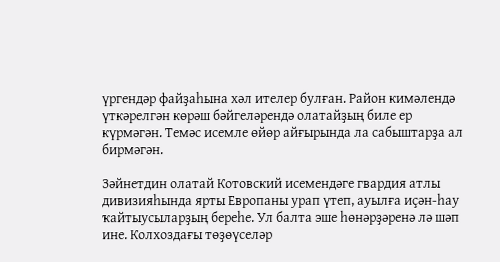үргендәр файҙаһына хәл ителер булған. Район кимәлендә үткәрелгән көрәш бәйгеләрендә олатайҙың биле ер күрмәгән. Темәс исемле өйөр айғырында ла сабыштарҙа ал бирмәгән.

Зәйнетдин олатай Котовский исемендәге гвардия атлы дивизияһында ярты Европаны урап үтеп, ауылға иҫән-һау ҡайтыусыларҙың береһе. Ул балта эше һөнәрҙәренә лә шәп ине. Колхоздағы төҙөүселәр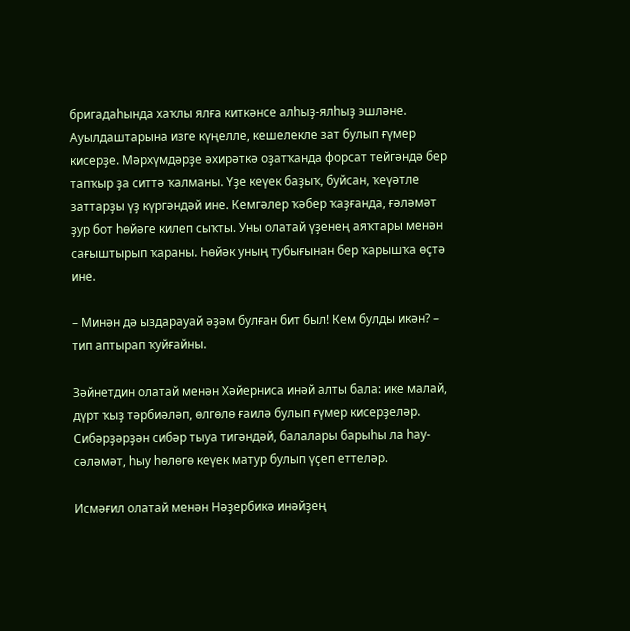бригадаһында хаҡлы ялға киткәнсе алһыҙ-ялһыҙ эшләне. Ауылдаштарына изге күңелле, кешелекле зат булып ғүмер кисерҙе. Мәрхүмдәрҙе әхирәткә оҙатҡанда форсат тейгәндә бер тапҡыр ҙа ситтә ҡалманы. Үҙе кеүек баҙыҡ, буйсан, ҡеүәтле заттарҙы үҙ күргәндәй ине. Кемгәлер ҡәбер ҡаҙғанда, ғәләмәт ҙур бот һөйәге килеп сыҡты. Уны олатай үҙенең аяҡтары менән сағыштырып ҡараны. Һөйәк уның тубығынан бер ҡарышҡа өҫтә ине.

– Минән дә ыздарауай әҙәм булған бит был! Кем булды икән? – тип аптырап ҡуйғайны.

Зәйнетдин олатай менән Хәйерниса инәй алты бала: ике малай, дүрт ҡыҙ тәрбиәләп, өлгөлө ғаилә булып ғүмер кисерҙеләр. Сибәрҙәрҙән сибәр тыуа тигәндәй, балалары барыһы ла һау-сәләмәт, һыу һөлөгө кеүек матур булып үҫеп еттеләр.

Исмәғил олатай менән Нәҙербикә инәйҙең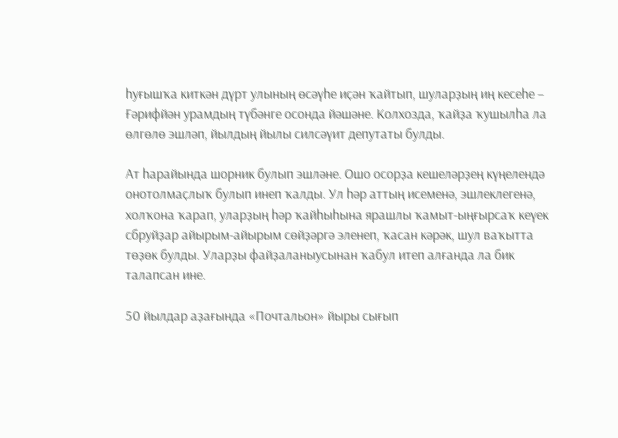һуғышҡа киткән дүрт улының өсәүһе иҫән ҡайтып, шуларҙың иң кесеһе – Ғәрифйән урамдың түбәнге осонда йәшәне. Колхозда, ҡайҙа ҡушылһа ла өлгөлө эшләп, йылдың йылы силсәүит депутаты булды.

Ат һарайында шорник булып эшләне. Ошо осорҙа кешеләрҙең күңелендә онотолмаҫлыҡ булып инеп ҡалды. Ул һәр аттың исеменә, эшлеклегенә, холҡона ҡарап, уларҙың һәр ҡайһыһына ярашлы ҡамыт-ыңғырсаҡ кеүек сбруйҙар айырым-айырым сөйҙәргә эленеп, ҡасан кәрәк, шул ваҡытта төҙөк булды. Уларҙы файҙаланыусынан ҡабул итеп алғанда ла бик талапсан ине.

50 йылдар аҙағында «Почтальон» йыры сығып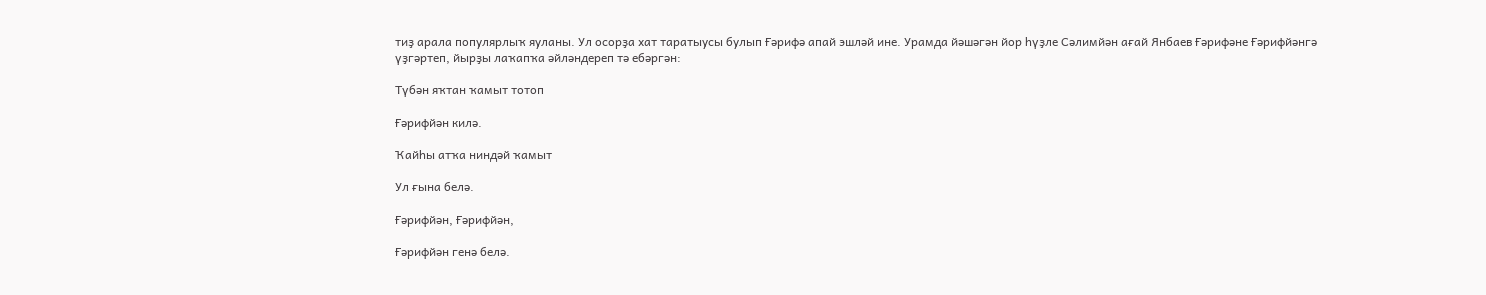тиҙ арала популярлыҡ яуланы. Ул осорҙа хат таратыусы булып Ғәрифә апай эшләй ине. Урамда йәшәгән йор һүҙле Сәлимйән ағай Янбаев Ғәрифәне Ғәрифйәнгә үҙгәртеп, йырҙы лаҡапҡа әйләндереп тә ебәргән:

Түбән яҡтан ҡамыт тотоп

Ғәрифйән килә.

Ҡайһы атҡа ниндәй ҡамыт

Ул ғына белә.

Ғәрифйән, Ғәрифйән,

Ғәрифйән генә белә.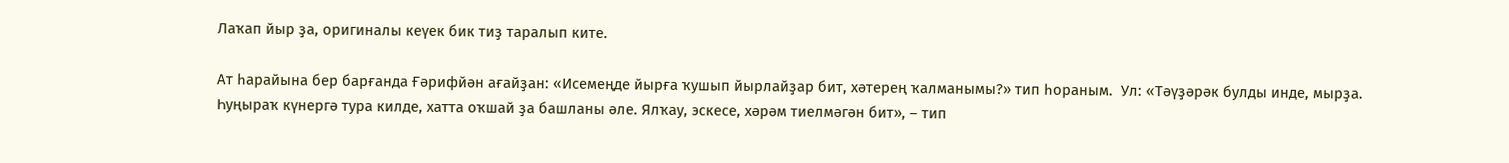Лаҡап йыр ҙа, оригиналы кеүек бик тиҙ таралып ките.

Ат һарайына бер барғанда Ғәрифйән ағайҙан: «Исемеңде йырға ҡушып йырлайҙар бит, хәтерең ҡалманымы?» тип һораным.  Ул: «Тәүҙәрәк булды инде, мырҙа. Һуңыраҡ күнергә тура килде, хатта оҡшай ҙа башланы әле. Ялҡау, эскесе, хәрәм тиелмәгән бит», – тип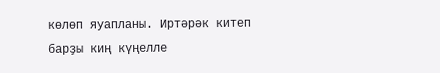көлөп яуапланы. Иртәрәк китеп барҙы киң күңелле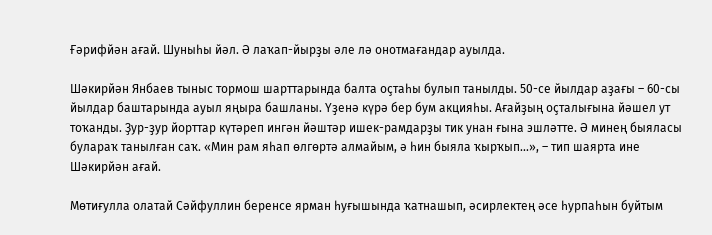Ғәрифйән ағай. Шуныһы йәл. Ә лаҡап-йырҙы әле лә онотмағандар ауылда.

Шәкирйән Янбаев тыныс тормош шарттарында балта оҫтаһы булып танылды. 50-се йылдар аҙағы – 60-сы йылдар баштарында ауыл яңыра башланы. Үҙенә күрә бер бум акцияһы. Ағайҙың оҫталығына йәшел ут тоҡанды. Ҙур-ҙур йорттар күтәреп ингән йәштәр ишек-рамдарҙы тик унан ғына эшләтте. Ә минең быяласы булараҡ танылған саҡ. «Мин рам яһап өлгөртә алмайым, ә һин быяла ҡырҡып...», – тип шаярта ине Шәкирйән ағай.

Мөтиғулла олатай Сәйфуллин беренсе ярман һуғышында ҡатнашып, әсирлектең әсе һурпаһын буйтым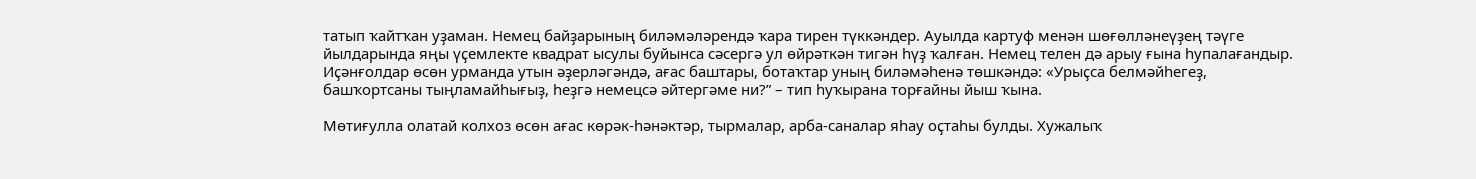татып ҡайтҡан уҙаман. Немец байҙарының биләмәләрендә ҡара тирен түккәндер. Ауылда картуф менән шөғөлләнеүҙең тәүге йылдарында яңы үҫемлекте квадрат ысулы буйынса сәсергә ул өйрәткән тигән һүҙ ҡалған. Немец телен дә арыу ғына һупалағандыр. Иҫәнғолдар өсөн урманда утын әҙерләгәндә, ағас баштары, ботаҡтар уның биләмәһенә төшкәндә: «Урыҫса белмәйһегеҙ, башҡортсаны тыңламайһығыҙ, һеҙгә немецсә әйтергәме ни?” – тип һуҡырана торғайны йыш ҡына.

Мөтиғулла олатай колхоз өсөн ағас көрәк-һәнәктәр, тырмалар, арба-саналар яһау оҫтаһы булды. Хужалыҡ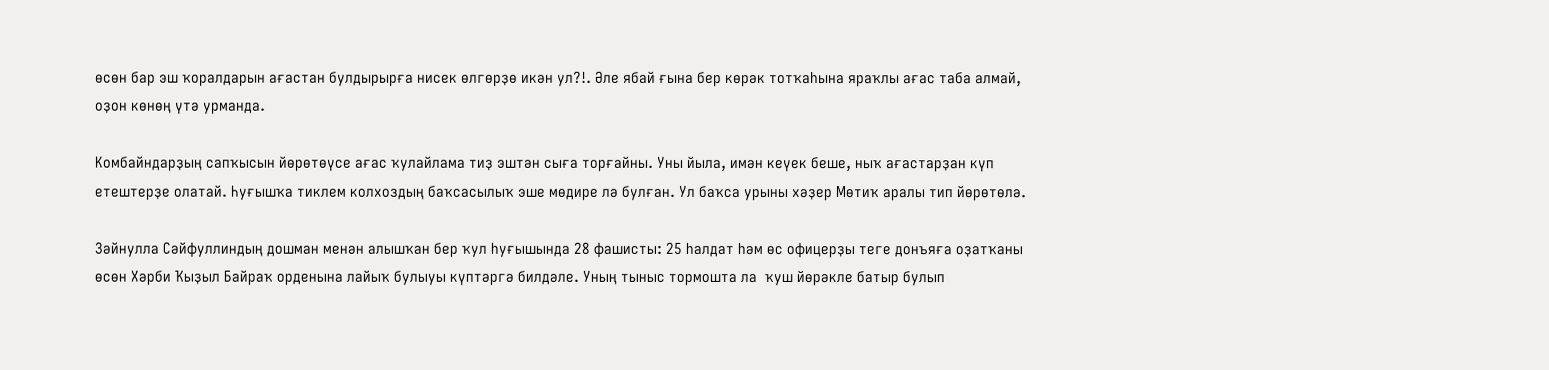өсөн бар эш ҡоралдарын ағастан булдырырға нисек өлгөрҙө икән ул?!. Әле ябай ғына бер көрәк тотҡаһына яраҡлы ағас таба алмай, оҙон көнөң үтә урманда.

Комбайндарҙың сапҡысын йөрөтөүсе ағас ҡулайлама тиҙ эштән сыға торғайны. Уны йыла, имән кеүек беше, ныҡ ағастарҙан күп етештерҙе олатай. Һуғышҡа тиклем колхоздың баҡсасылыҡ эше мөдире лә булған. Ул баҡса урыны хәҙер Мөтиҡ аралы тип йөрөтөлә.

Зәйнулла Сәйфуллиндың дошман менән алышҡан бер ҡул һуғышында 28 фашисты: 25 һалдат һәм өс офицерҙы теге донъяға оҙатҡаны өсөн Хәрби Ҡыҙыл Байраҡ орденына лайыҡ булыуы күптәргә билдәле. Уның тыныс тормошта ла  ҡуш йөрәкле батыр булып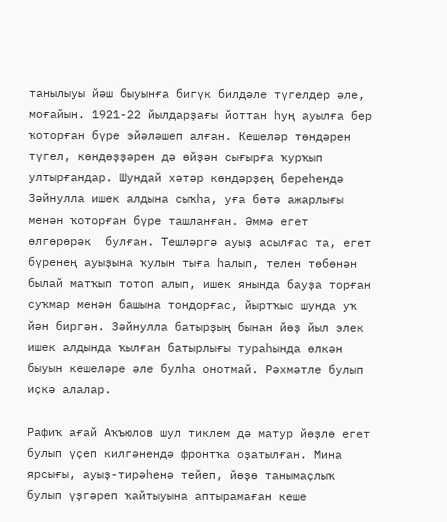танылыуы йәш быуынға бигүк билдәле түгелдер әле, моғайын. 1921-22 йылдарҙағы йоттан һуң ауылға бер ҡоторған бүре эйәләшеп алған. Кешеләр төндәрен түгел, көндөҙҙәрен дә өйҙән сығырға ҡурҡып ултырғандар. Шундай хәтәр көндәрҙең береһендә Зәйнулла ишек алдына сыҡһа, уға бөтә ажарлығы менән ҡоторған бүре ташланған. Әммә егет өлгөрөрәк  булған. Тешләргә ауыҙ асылғас та, егет бүренең ауыҙына ҡулын тыға һалып, телен төбөнән былай матҡып тотоп алып, ишек янында бауҙа торған суҡмар менән башына тондорғас, йыртҡыс шунда уҡ йән биргән. Зәйнулла батырҙың бынан йөҙ йыл элек ишек алдында ҡылған батырлығы тураһында өлкән быуын кешеләре әле булһа онотмай. Рәхмәтле булып иҫкә алалар.

Рафиҡ ағай Аҡъюлов шул тиклем дә матур йөҙлө егет булып үҫеп килгәнендә фронтҡа оҙатылған. Мина ярсығы, ауыҙ-тирәһенә тейеп, йөҙө танымаҫлыҡ булып үҙгәреп ҡайтыуына аптырамаған кеше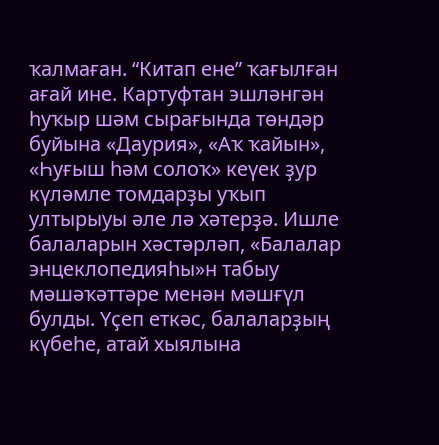ҡалмаған. “Китап ене” ҡағылған ағай ине. Картуфтан эшләнгән һуҡыр шәм сырағында төндәр буйына «Даурия», «Аҡ ҡайын», «Һуғыш һәм солоҡ» кеүек ҙур күләмле томдарҙы уҡып ултырыуы әле лә хәтерҙә. Ишле балаларын хәстәрләп, «Балалар энцеклопедияһы»н табыу мәшәҡәттәре менән мәшғүл булды. Үҫеп еткәс, балаларҙың күбеһе, атай хыялына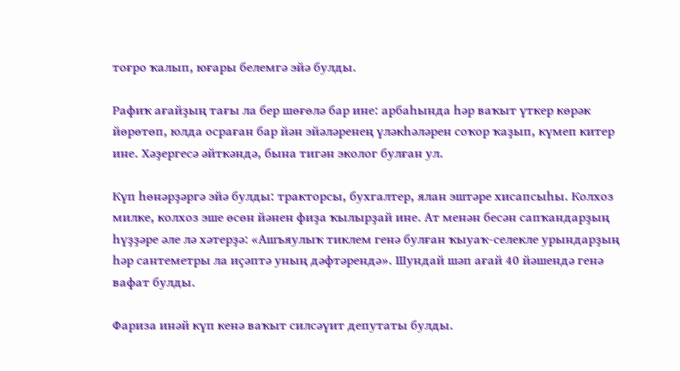тоғро ҡалып, юғары белемгә эйә булды.

Рафиҡ ағайҙың тағы ла бер шөғөлә бар ине: арбаһында һәр ваҡыт үткер көрәк йөрөтөп, юлда осраған бар йән эйәләренең үләкһәләрен соҡор ҡаҙып, күмеп китер ине. Хәҙергесә әйткәндә, бына тигән эколог булған ул.

Күп һөнәрҙәргә эйә булды: тракторсы, бухгалтер, ялан эштәре хисапсыһы. Колхоз милке, колхоз эше өсөн йәнен фиҙа ҡылырҙай ине. Ат менән бесән сапҡандарҙың һүҙҙәре әле лә хәтерҙә: «Ашъяулыҡ тиклем генә булған ҡыуаҡ-селекле урындарҙың һәр сантеметры ла иҫәптә уның дәфтәрендә». Шундай шәп ағай 40 йәшендә генә вафат булды.

Фариза инәй күп кенә ваҡыт силсәүит депутаты булды.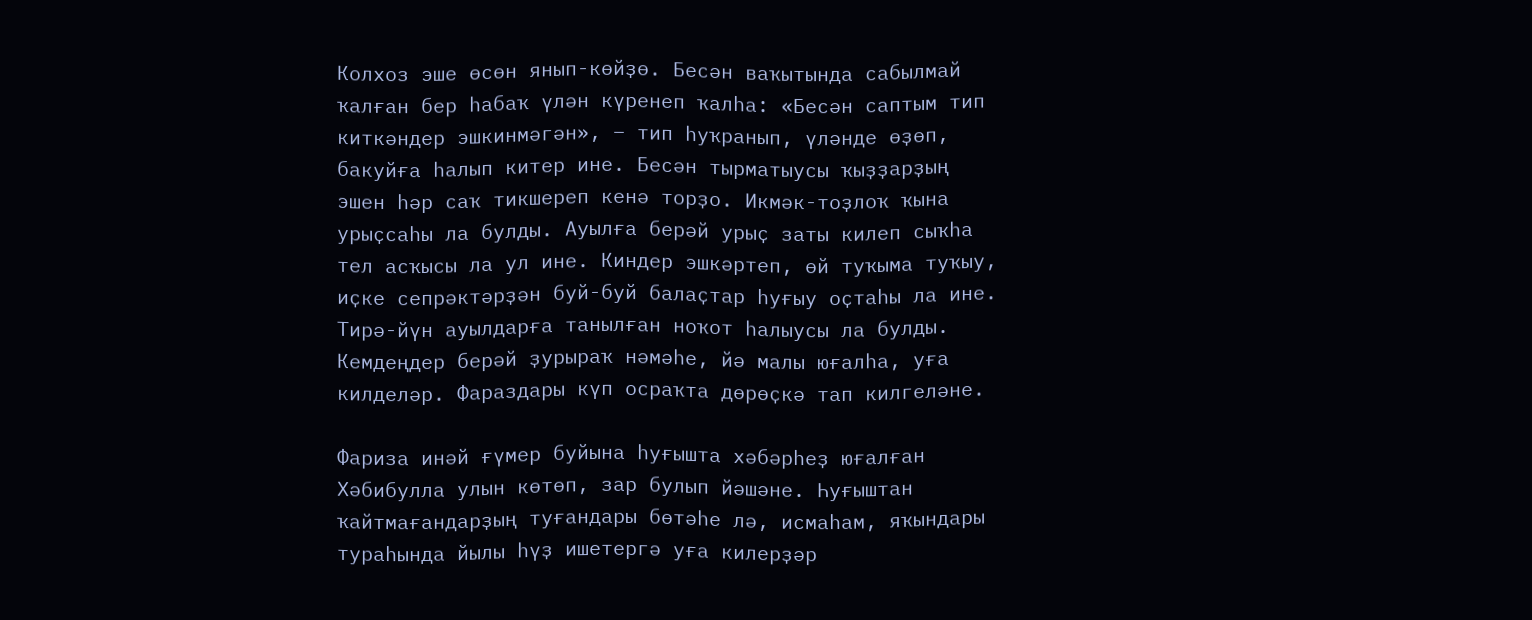Колхоз эше өсөн янып-көйҙө. Бесән ваҡытында сабылмай ҡалған бер һабаҡ үлән күренеп ҡалһа: «Бесән саптым тип киткәндер эшкинмәгән», – тип һуҡранып, үләнде өҙөп, бакуйға һалып китер ине. Бесән тырматыусы ҡыҙҙарҙың эшен һәр саҡ тикшереп кенә торҙо. Икмәк-тоҙлоҡ ҡына урыҫсаһы ла булды. Ауылға берәй урыҫ заты килеп сыҡһа тел асҡысы ла ул ине. Киндер эшкәртеп, өй туҡыма туҡыу, иҫке сепрәктәрҙән буй-буй балаҫтар һуғыу оҫтаһы ла ине. Тирә-йүн ауылдарға танылған ноҡот һалыусы ла булды. Кемдеңдер берәй ҙурыраҡ нәмәһе, йә малы юғалһа, уға килделәр. Фараздары күп осраҡта дөрөҫкә тап килгеләне.

Фариза инәй ғүмер буйына һуғышта хәбәрһеҙ юғалған Хәбибулла улын көтөп, зар булып йәшәне. Һуғыштан ҡайтмағандарҙың туғандары бөтәһе лә, исмаһам, яҡындары тураһында йылы һүҙ ишетергә уға килерҙәр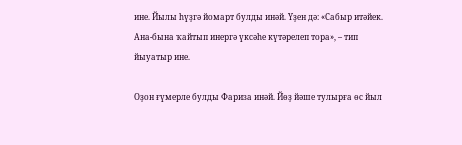ине. Йылы һүҙгә йомарт булды инәй. Үҙен дә: «Сабыр итәйек. Ана-бына ҡайтып инергә үксәһе күтәрелеп тора», – тип йыуатыр ине.

Оҙон ғүмерле булды Фариза инәй. Йөҙ йәше тулырға өс йыл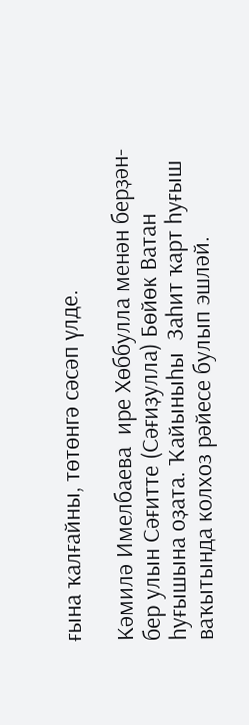ғына ҡалғайны, төтөнгә сәсәп үлде.

Кәмилә Имелбаева  ире Хөббулла менән берҙән-бер улын Сәғитте (Сәғиҙулла) Бөйөк Ватан һуғышына оҙата. Ҡайыныһы  Заһит ҡарт һуғыш ваҡытында колхоз рәйесе булып эшләй.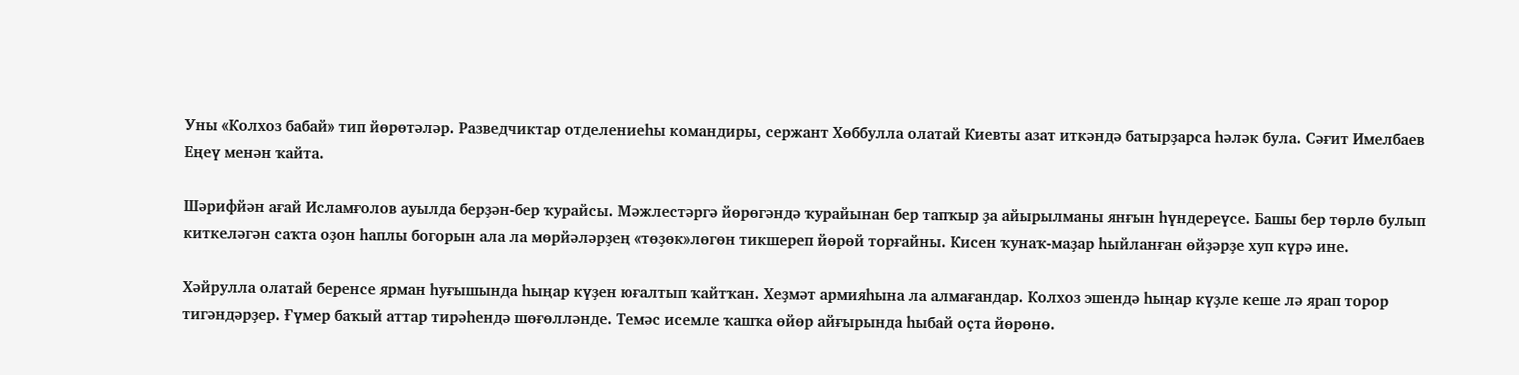Уны «Колхоз бабай» тип йөрөтәләр. Разведчиктар отделениеһы командиры, сержант Хөббулла олатай Киевты азат иткәндә батырҙарса һәләк була. Сәғит Имелбаев Еңеү менән ҡайта.

Шәрифйән ағай Исламғолов ауылда берҙән-бер ҡурайсы. Мәжлестәргә йөрөгәндә ҡурайынан бер тапҡыр ҙа айырылманы янғын һүндереүсе. Башы бер төрлө булып киткеләгән саҡта оҙон һаплы богорын ала ла мөрйәләрҙең «төҙөк»лөгөн тикшереп йөрөй торғайны. Кисен ҡунаҡ-маҙар һыйланған өйҙәрҙе хуп күрә ине.

Хәйрулла олатай беренсе ярман һуғышында һыңар күҙен юғалтып ҡайтҡан. Хеҙмәт армияһына ла алмағандар. Колхоз эшендә һыңар күҙле кеше лә ярап торор тигәндәрҙер. Ғүмер баҡый аттар тирәһендә шөғөлләнде. Темәс исемле ҡашҡа өйөр айғырында һыбай оҫта йөрөнө.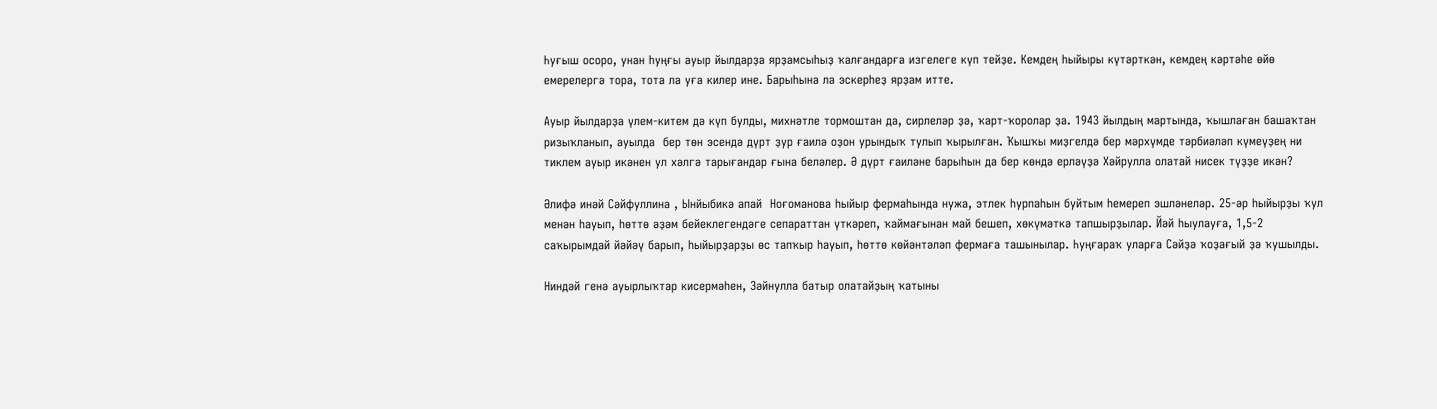Һуғыш осоро, унан һуңғы ауыр йылдарҙа ярҙамсыһыҙ ҡалғандарға изгелеге күп тейҙе. Кемдең һыйыры күтәрткән, кемдең кәртәһе өйө емерелергә тора, тота ла уға килер ине. Барыһына ла эскерһеҙ ярҙам итте.

Ауыр йылдарҙа үлем-китем дә күп булды, михнәтле тормоштан да, сирлеләр ҙә, ҡарт-ҡоролар ҙа. 1943 йылдың мартында, ҡышлаған башаҡтан ризыҡланып, ауылда  бер төн эсендә дүрт ҙур ғаилә оҙон урындыҡ тулып ҡырылған. Ҡышҡы миҙгелдә бер мәрхүмде тәрбиәләп күмеүҙең ни тиклем ауыр икәнен ул хәлгә тарығандар ғына беләлер. Ә дүрт ғаиләне барыһын да бер көндә ерләүҙә Хәйрулла олатай нисек түҙҙе икән?

Әлифә инәй Сәйфуллина , Ынйыбикә апай  Ноғоманова һыйыр фермаһында нужа, этлек һурпаһын буйтым һемереп эшләнеләр. 25-әр һыйырҙы ҡул менән һауып, һөттө әҙәм бейеклегендәге сепараттан үткәреп, ҡаймағынан май бешеп, хөкүмәткә тапшырҙылар. Йәй һыулауға, 1,5-2 саҡырымдай йәйәү барып, һыйырҙарҙы өс тапҡыр һауып, һөттө көйәнтәләп фермаға ташынылар. Һуңғараҡ уларға Сәйҙә ҡоҙағый ҙә ҡушылды.

Ниндәй генә ауырлыҡтар кисермәһен, Зәйнулла батыр олатайҙың ҡатыны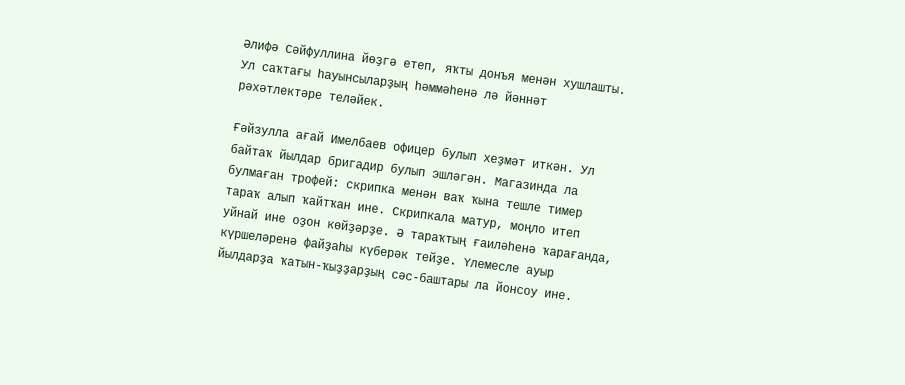Әлифә Сәйфуллина йөҙгә етеп, яҡты донъя менән хушлашты. Ул саҡтағы һауынсыларҙың һәммәһенә лә йәннәт рәхәтлектәре теләйек.

Ғәйзулла ағай Имелбаев офицер булып хеҙмәт иткән. Ул байтаҡ йылдар бригадир булып эшләгән. Магазинда ла булмаған трофей: скрипка менән ваҡ ҡына тешле тимер тараҡ алып ҡайтҡан ине. Скрипкала матур, моңло итеп уйнай ине оҙон көйҙәрҙе. Ә тараҡтың ғаиләһенә ҡарағанда, күршеләренә файҙаһы күберәк тейҙе. Үлемесле ауыр йылдарҙа ҡатын-ҡыҙҙарҙың сәс-баштары ла йонсоу ине.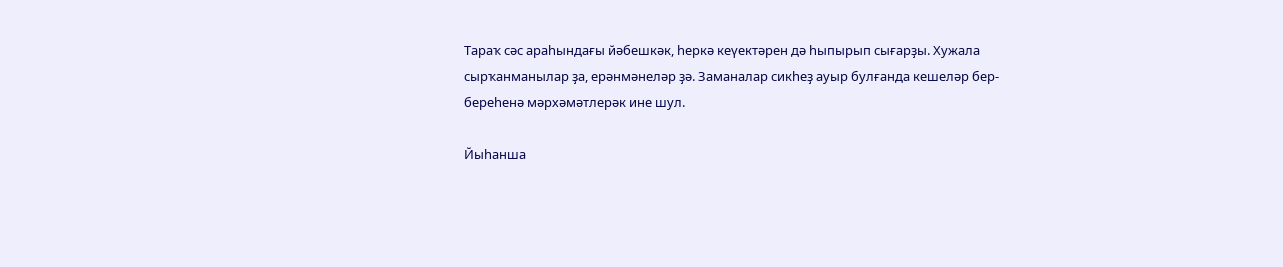Тараҡ сәс араһындағы йәбешкәк, һеркә кеүектәрен дә һыпырып сығарҙы. Хужала сырҡанманылар ҙа, ерәнмәнеләр ҙә. Заманалар сикһеҙ ауыр булғанда кешеләр бер-береһенә мәрхәмәтлерәк ине шул.

Йыһанша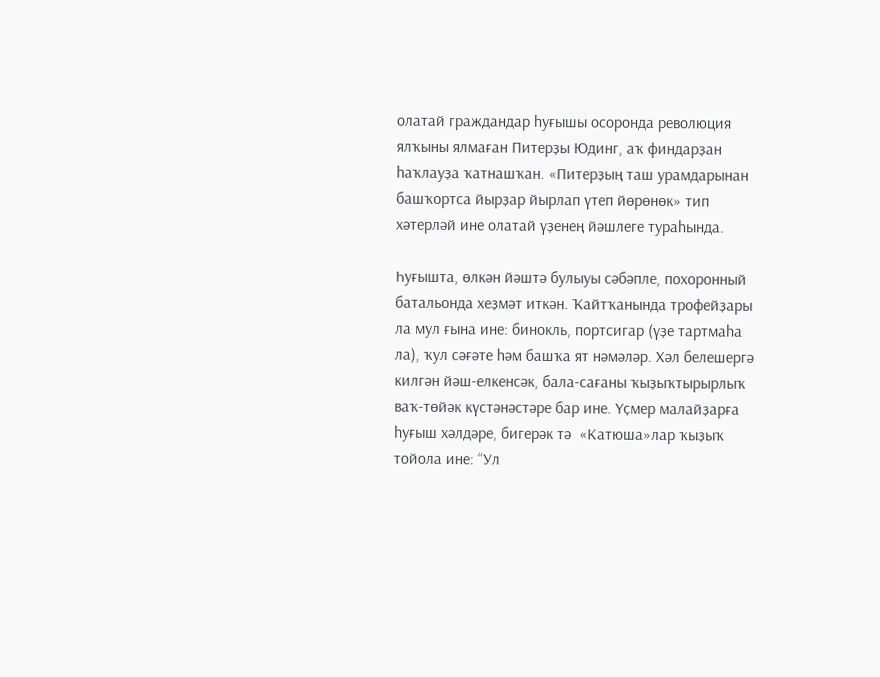олатай граждандар һуғышы осоронда революция ялҡыны ялмаған Питерҙы Юдинг, аҡ финдарҙан һаҡлауҙа ҡатнашҡан. «Питерҙың таш урамдарынан башҡортса йырҙар йырлап үтеп йөрөнөк» тип хәтерләй ине олатай үҙенең йәшлеге тураһында.

Һуғышта, өлкән йәштә булыуы сәбәпле, похоронный батальонда хеҙмәт иткән. Ҡайтҡанында трофейҙары ла мул ғына ине: бинокль, портсигар (үҙе тартмаһа ла), ҡул сәғәте һәм башҡа ят нәмәләр. Хәл белешергә килгән йәш-елкенсәк, бала-сағаны ҡыҙыҡтырырлыҡ ваҡ-төйәк күстәнәстәре бар ине. Үҫмер малайҙарға һуғыш хәлдәре, бигерәк тә  «Катюша»лар ҡыҙыҡ тойола ине: “Ул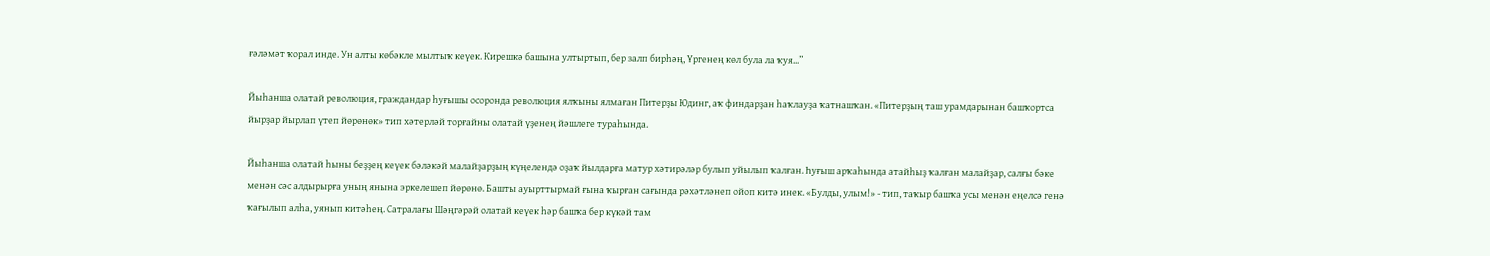ғәләмәт ҡорал инде. Ун алты көбәкле мылтыҡ кеүек. Кирешкә башына ултыртып, бер залп бирһәң, Үргенең көл була ла ҡуя...”

Йыһанша олатай революция, граждандар һуғышы осоронда революция ялҡыны ялмаған Питерҙы Юдинг, аҡ финдарҙан һаҡлауҙа ҡатнашҡан. «Питерҙың таш урамдарынан башҡортса йырҙар йырлап үтеп йөрөнөк» тип хәтерләй торғайны олатай үҙенең йәшлеге тураһында.

Йыһанша олатай һыны беҙҙең кеүек бәләкәй малайҙарҙың күңелендә оҙаҡ йылдарға матур хәтирәләр булып уйылып ҡалған. Һуғыш арҡаһында атайһыҙ ҡалған малайҙар, салғы бәке менән сәс алдырырға уның янына эркелешеп йөрөнө. Башты ауырттырмай ғына ҡырған сағында рәхәтләнеп ойоп китә инек. «Булды, улым!» - тип, таҡыр башҡа усы менән еңелсә генә ҡағылып алһа, уянып китәһең. Сатралағы Шәңгәрәй олатай кеүек һәр башҡа бер күкәй там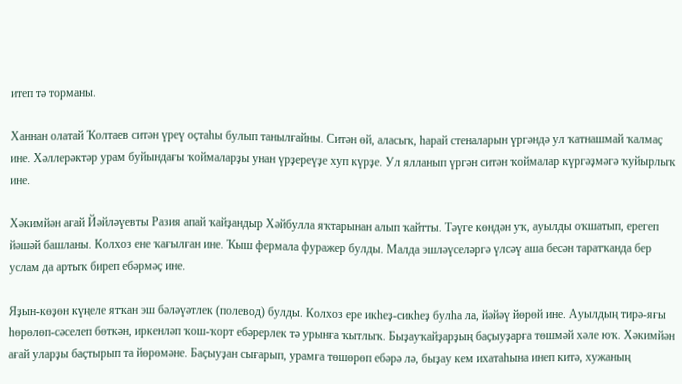итеп тә торманы.

Ханнан олатай Ҡолтаев ситән үреү оҫтаһы булып танылғайны. Ситән өй, аласыҡ, һарай стеналарын үргәндә ул ҡатнашмай ҡалмаҫ ине. Хәллерәктәр урам буйындағы ҡоймаларҙы унан үрҙереүҙе хуп күрҙе. Ул ялланып үргән ситән ҡоймалар күргәҙмәгә ҡуйырлыҡ ине.

Хәкимйән ағай Йәйләүевты Разия апай ҡайҙандыр Хәйбулла яҡтарынан алып ҡайтты. Тәүге көндән уҡ, ауылды оҡшатып, ерегеп йәшәй башланы. Колхоз ене ҡағылған ине. Ҡыш фермала фуражер булды. Малда эшләүселәргә үлсәү аша бесән таратҡанда бер услам да артыҡ биреп ебәрмәҫ ине.

Яҙын-көҙөн күңеле ятҡан эш бәләүәтлек (полевод) булды. Колхоз ере икһеҙ-сикһеҙ булһа ла, йәйәү йөрөй ине. Ауылдың тирә-яғы һөрөлөп-сәселеп бөткән, иркенләп ҡош-ҡорт ебәрерлек тә урынға ҡытлыҡ. Быҙауҡайҙарҙың баҫыуҙарға төшмәй хәле юҡ. Хәкимйән ағай уларҙы баҫтырып та йөрөмәне. Баҫыуҙан сығарып, урамға төшөрөп ебәрә лә, быҙау кем ихатаһына инеп китә, хужаның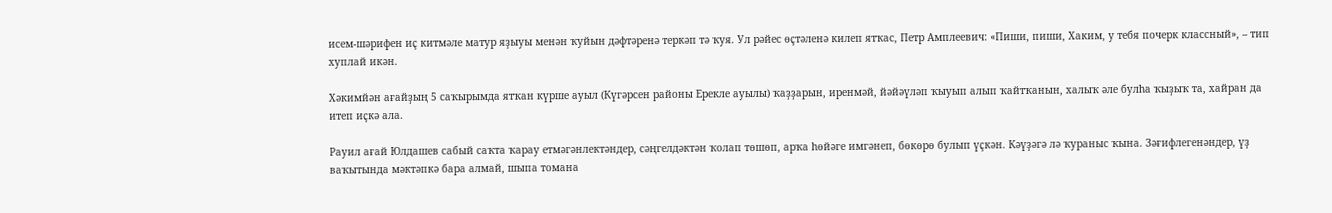исем-шәрифен иҫ китмәле матур яҙыуы менән ҡуйын дәфтәренә теркәп тә ҡуя. Ул рәйес өҫтәленә килеп ятҡас, Петр Амплеевич: «Пиши, пиши, Хаким, у тебя почерк классный», – тип хуплай икән.

Хәкимйән ағайҙың 5 саҡырымда ятҡан күрше ауыл (Күгәрсен районы Ерекле ауылы) ҡаҙҙарын, иренмәй, йәйәүләп ҡыуып алып ҡайтҡанын, халыҡ әле булһа ҡыҙыҡ та, хайран да итеп иҫкә ала.

Рауил ағай Юлдашев сабый саҡта ҡарау етмәгәнлектәндер, сәңгелдәктән ҡолап төшөп, арҡа һөйәге имгәнеп, бөкөрө булып үҫкән. Кәүҙәгә лә ҡураныс ҡына. Зәғифлегенәндер, үҙ ваҡытында мәктәпкә бара алмай, шыпа томана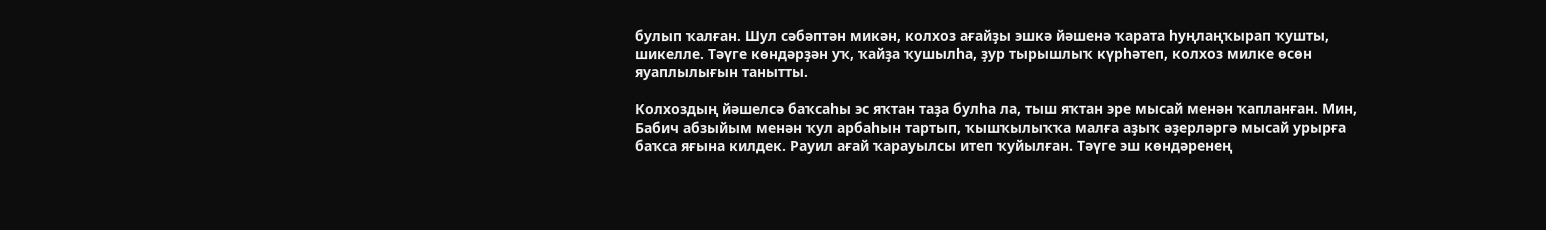булып ҡалған. Шул сәбәптән микән, колхоз ағайҙы эшкә йәшенә ҡарата һуңлаңҡырап ҡушты, шикелле. Тәүге көндәрҙән уҡ, ҡайҙа ҡушылһа, ҙур тырышлыҡ күрһәтеп, колхоз милке өсөн яуаплылығын танытты.

Колхоздың йәшелсә баҡсаһы эс яҡтан таҙа булһа ла, тыш яҡтан эре мысай менән ҡапланған. Мин, Бабич абзыйым менән ҡул арбаһын тартып, ҡышҡылыҡҡа малға аҙыҡ әҙерләргә мысай урырға баҡса яғына килдек. Рауил ағай ҡарауылсы итеп ҡуйылған. Тәүге эш көндәренең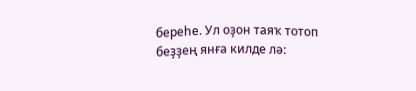береһе. Ул оҙон таяҡ тотоп беҙҙең янға килде лә: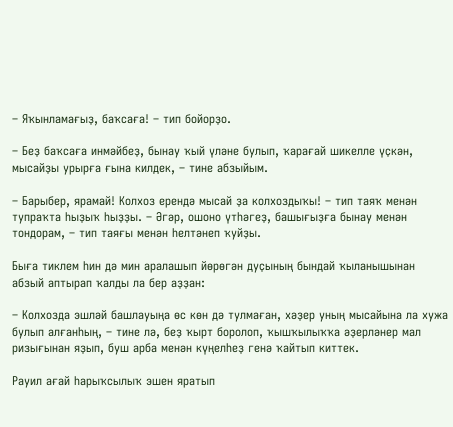– Яҡынламағыҙ, баҡсаға! – тип бойорҙо.

– Беҙ баҡсаға инмәйбеҙ, бынау ҡый үләне булып, ҡарағай шикелле үҫкән, мысайҙы урырға ғына килдек, – тине абзыйым.

– Барыбер, ярамай! Колхоз ерендә мысай ҙа колхоздыҡы! – тип таяҡ менән тупраҡта һыҙыҡ һыҙҙы. – Әгәр, ошоно үтһәгеҙ, башығыҙға бынау менән тондорам, – тип таяғы менән һелтәнеп ҡуйҙы.

Быға тиклем һин дә мин аралашып йөрөгән дуҫының бындай ҡыланышынан абзый аптырап ҡалды ла бер аҙҙан:

– Колхозда эшләй башлауыңа өс көн дә тулмаған, хәҙер уның мысайына ла хужа булып алғанһың, – тине лә, беҙ ҡырт боролоп, ҡышҡылыҡҡа әҙерләнер мал ризығынан яҙып, буш арба менән күңелһеҙ генә ҡайтып киттек.

Рауил ағай һарыҡсылыҡ эшен яратып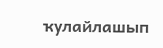ҡулайлашып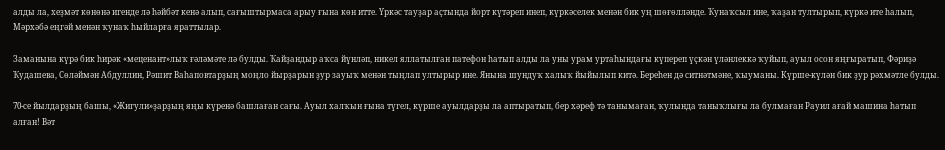алды ла, хеҙмәт көнөнә игенде лә һәйбәт кенә алып, сағыштырмаса арыу ғына көн итте. Үркәс тауҙар аҫтында йорт күтәреп инеп, күркәселек менән бик уң шөғөлләнде. Ҡунаҡсыл ине, ҡаҙан тултырып, күркә ите һалып, Мәрхәбә еңгәй менән ҡунаҡ һыйларға яраттылар.

Заманына күрә бик һирәк «меценант»лыҡ ғәләмәте лә булды. Ҡайҙандыр аҡса йүнләп, никел яллатылған патефон һатып алды ла уны урам уртаһындағы күпереп үҫкән үләнлеккә ҡуйып, ауыл осон яңғыратып, Фәриҙә Ҡудашева, Сөләймән Абдуллин, Рәшит Ваһаповтарҙың моңло йырҙарын ҙур зауыҡ менән тыңлап ултырыр ине. Янына шундуҡ халыҡ йыйылып китә. Береһен дә ситнәтмәне, ҡыуманы. Күрше-күлән бик ҙур рәхмәтле булды.

70-се йылдарҙың башы, «Жигули»ҙарҙың яңы күренә башлаған сағы. Ауыл халҡын ғына түгел, күрше ауылдарҙы ла аптыратып, бер хәреф тә танымаған, ҡулында таныҡлығы ла булмаған Рауил ағай машина һатып алған! Вәт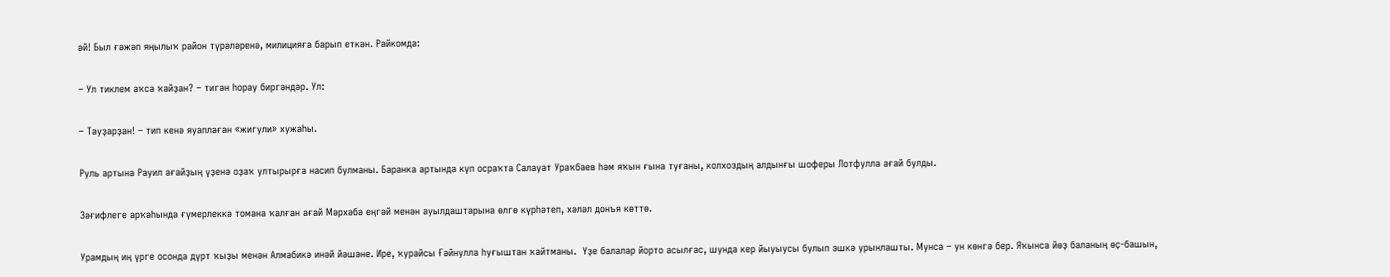әй! Был ғәжәп яңылыҡ район түрәләренә, милицияға барып еткән. Райкомда:

– Ул тиклем аҡса ҡайҙан? – тигән һорау биргәндәр. Ул:

– Тауҙарҙан! – тип кенә яуаплаған «жигули» хужаһы.

Руль артына Рауил ағайҙың үҙенә оҙаҡ ултырырға насип булманы. Баранка артында күп осраҡта Салауат Ураҡбаев һәм яҡын ғына туғаны, колхоздың алдынғы шоферы Лотфулла ағай булды.

Зәғифлеге арҡаһында ғүмерлеккә томана ҡалған ағай Мәрхәбә еңгәй менән ауылдаштарына өлгө күрһәтеп, хәләл донъя көттө.

Урамдың иң үрге осонда дүрт ҡыҙы менән Алмабикә инәй йәшәне. Ире, ҡурайсы Ғәйнулла һуғыштан ҡайтманы.  Үҙе балалар йорто асылғас, шунда кер йыуыусы булып эшкә урынлашты. Мунса – ун көнгә бер. Яҡынса йөҙ баланың өҫ-башын,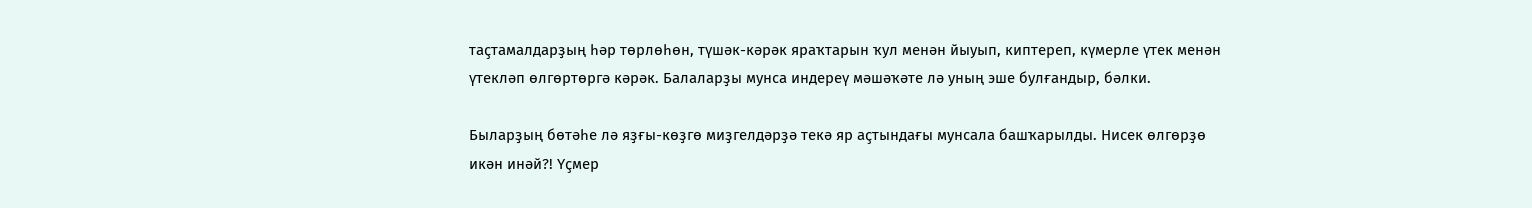таҫтамалдарҙың һәр төрлөһөн, түшәк-кәрәк яраҡтарын ҡул менән йыуып, киптереп, күмерле үтек менән үтекләп өлгөртөргә кәрәк. Балаларҙы мунса индереү мәшәҡәте лә уның эше булғандыр, бәлки.

Быларҙың бөтәһе лә яҙғы-көҙгө миҙгелдәрҙә текә яр аҫтындағы мунсала башҡарылды. Нисек өлгөрҙө икән инәй?! Үҫмер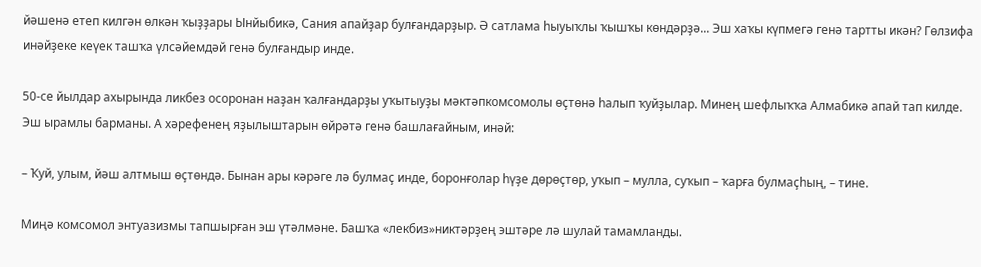йәшенә етеп килгән өлкән ҡыҙҙары Ынйыбикә, Сания апайҙар булғандарҙыр. Ә сатлама һыуыҡлы ҡышҡы көндәрҙә... Эш хаҡы күпмегә генә тартты икән? Гөлзифа инәйҙеке кеүек ташҡа үлсәйемдәй генә булғандыр инде.

50-се йылдар ахырында ликбез осоронан наҙан ҡалғандарҙы уҡытыуҙы мәктәпкомсомолы өҫтөнә һалып ҡуйҙылар. Минең шефлыҡҡа Алмабикә апай тап килде. Эш ырамлы барманы. А хәрефенең яҙылыштарын өйрәтә генә башлағайным, инәй:

– Ҡуй, улым, йәш алтмыш өҫтөндә. Бынан ары кәрәге лә булмаҫ инде, боронғолар һүҙе дөрөҫтөр, уҡып – мулла, суҡып – ҡарға булмаҫһың, – тине.

Миңә комсомол энтуазизмы тапшырған эш үтәлмәне. Башҡа «лекбиз»никтәрҙең эштәре лә шулай тамамланды.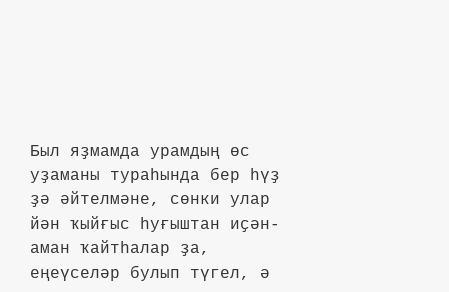Был яҙмамда урамдың өс уҙаманы тураһында бер һүҙ ҙә әйтелмәне, сөнки улар йән ҡыйғыс һуғыштан иҫән-аман ҡайтһалар ҙа, еңеүселәр булып түгел, ә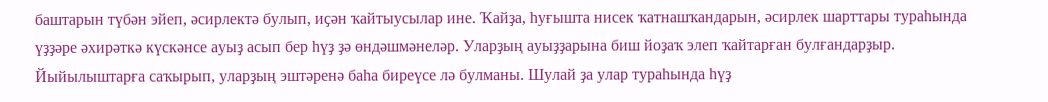баштарын түбән эйеп, әсирлектә булып, иҫән ҡайтыусылар ине. Ҡайҙа, һуғышта нисек ҡатнашҡандарын, әсирлек шарттары тураһында үҙҙәре әхирәткә күскәнсе ауыҙ асып бер һүҙ ҙә өндәшмәнеләр. Уларҙың ауыҙҙарына биш йоҙаҡ элеп ҡайтарған булғандарҙыр. Йыйылыштарға саҡырып, уларҙың эштәренә баһа биреүсе лә булманы. Шулай ҙа улар тураһында һүҙ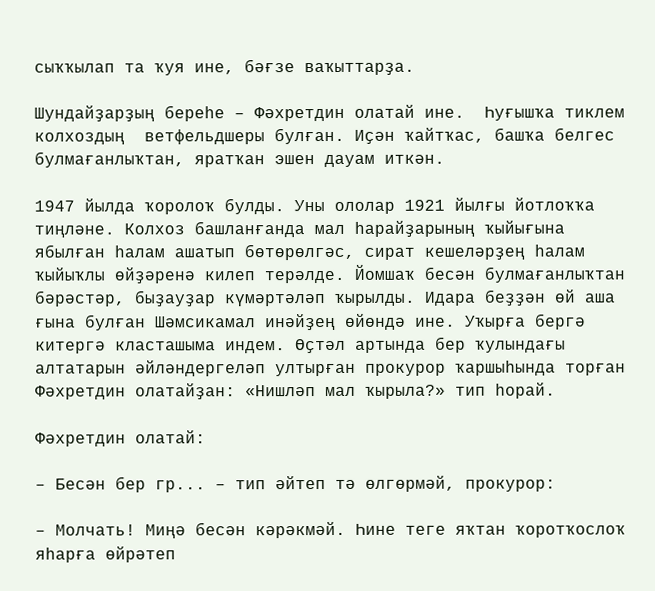сыҡҡылап та ҡуя ине, бәғзе ваҡыттарҙа.

Шундайҙарҙың береһе – Фәхретдин олатай ине.  Һуғышҡа тиклем колхоздың  ветфельдшеры булған. Иҫән ҡайтҡас, башҡа белгес булмағанлыҡтан, яратҡан эшен дауам иткән.

1947 йылда ҡоролоҡ булды. Уны ололар 1921 йылғы йотлоҡҡа тиңләне. Колхоз башланғанда мал һарайҙарының ҡыйығына ябылған һалам ашатып бөтөрөлгәс, сират кешеләрҙең һалам ҡыйыҡлы өйҙәренә килеп терәлде. Йомшаҡ бесән булмағанлыҡтан бәрәстәр, быҙауҙар күмәртәләп ҡырылды. Идара беҙҙән өй аша ғына булған Шәмсикамал инәйҙең өйөндә ине. Уҡырға бергә китергә класташыма индем. Өҫтәл артында бер ҡулындағы алтатарын әйләндергеләп ултырған прокурор ҡаршыһында торған Фәхретдин олатайҙан: «Нишләп мал ҡырыла?» тип һорай.

Фәхретдин олатай:

– Бесән бер гр... – тип әйтеп тә өлгөрмәй, прокурор:

– Молчать! Миңә бесән кәрәкмәй. Һине теге яҡтан ҡоротҡослоҡ яһарға өйрәтеп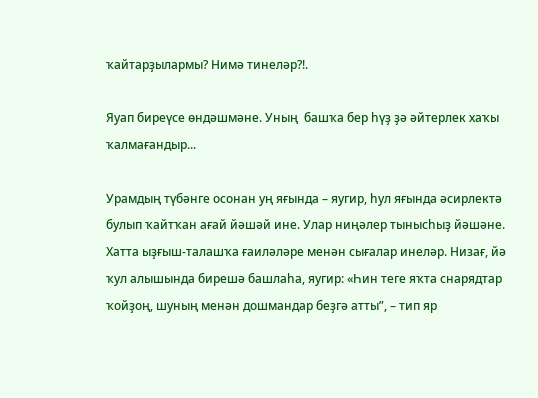ҡайтарҙылармы? Нимә тинеләр?!.

Яуап биреүсе өндәшмәне. Уның  башҡа бер һүҙ ҙә әйтерлек хаҡы ҡалмағандыр...

Урамдың түбәнге осонан уң яғында – яугир, һул яғында әсирлектә булып ҡайтҡан ағай йәшәй ине. Улар ниңәлер тынысһыҙ йәшәне. Хатта ыҙғыш-талашҡа ғаиләләре менән сығалар инеләр. Низағ, йә ҡул алышында бирешә башлаһа, яугир: «Һин теге яҡта снарядтар ҡойҙоң, шуның менән дошмандар беҙгә атты”, – тип яр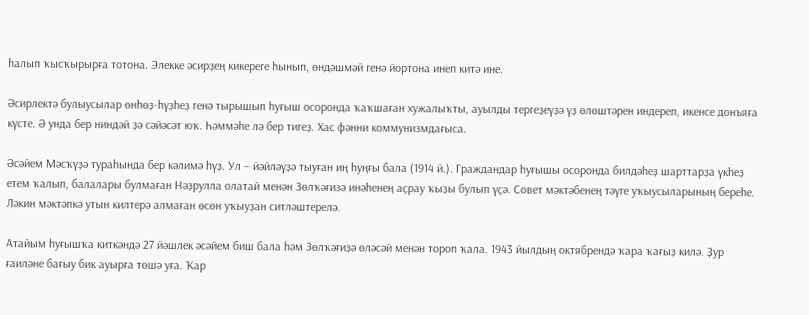һалып ҡысҡырырға тотона. Элекке әсирҙең кикереге һынып, өндәшмәй генә йортона инеп китә ине.

Әсирлектә булыусылар өнһөҙ-һүҙһеҙ генә тырышып һуғыш осоронда ҡаҡшаған хужалыҡты, ауылды тергеҙеүҙә үҙ өлөштәрен индереп, икенсе донъяға күсте. Ә унда бер ниндәй ҙә сәйәсәт юҡ. Һәммәһе лә бер тигеҙ. Хас фәнни коммунизмдағыса.

Әсәйем Мәсҡүҙә тураһында бер кәлимә һүҙ. Ул – йәйләүҙә тыуған иң һуңғы бала (1914 й.). Граждандар һуғышы осоронда билдәһеҙ шарттарҙа үкһеҙ етем ҡалып, балалары булмаған Нәҙрулла олатай менән Зөлҡәғизә инәһенең аҫрау ҡыҙы булып үҫә. Совет мәктәбенең тәүге уҡыусыларының береһе. Ләкин мәктәпкә утын килтерә алмаған өсөн уҡыуҙан ситләштерелә.

Атайым һуғышҡа киткәндә 27 йәшлек әсәйем биш бала һәм Зөлҡәғиҙә өләсәй менән тороп ҡала. 1943 йылдың октябрендә ҡара ҡағыҙ килә. Ҙур ғаиләне бағыу бик ауырға төшә уға. Ҡар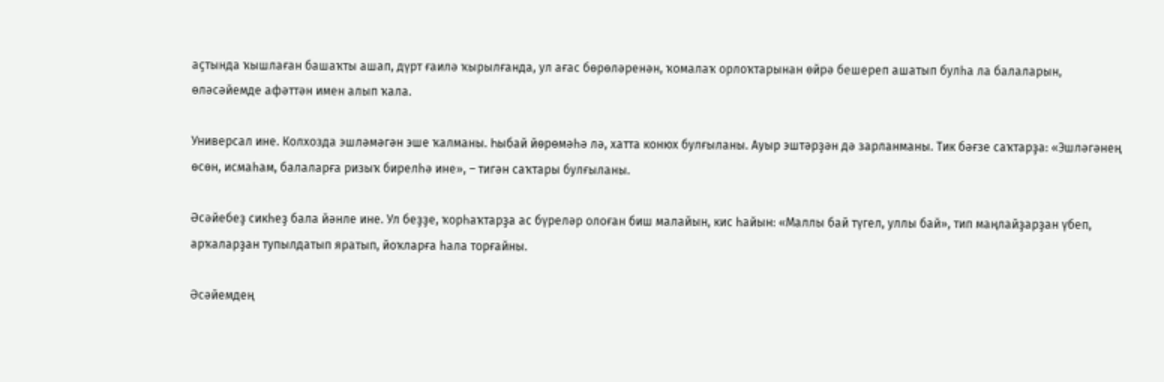аҫтында ҡышлаған башаҡты ашап, дүрт ғаилә ҡырылғанда, ул ағас бөрөләренән, ҡомалаҡ орлоҡтарынан өйрә бешереп ашатып булһа ла балаларын, өләсәйемде афәттән имен алып ҡала.

Универсал ине. Колхозда эшләмәгән эше ҡалманы. Һыбай йөрөмәһә лә, хатта конюх булғыланы. Ауыр эштәрҙән дә зарланманы. Тик бәғзе саҡтарҙа: «Эшләгәнең өсөн, исмаһам, балаларға ризыҡ бирелһә ине», – тигән саҡтары булғыланы.

Әсәйебеҙ сикһеҙ бала йәнле ине. Ул беҙҙе, ҡорһаҡтарҙа ас бүреләр олоған биш малайын, кис һайын: «Маллы бай түгел, уллы бай», тип маңлайҙарҙан үбеп, арҡаларҙан тупылдатып яратып, йоҡларға һала торғайны.

Әсәйемдең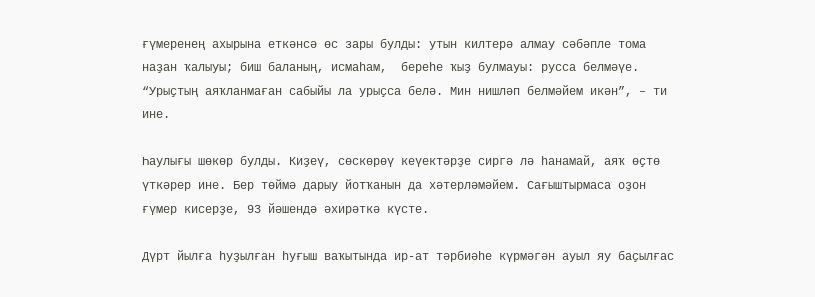ғүмеренең ахырына еткәнсә өс зары булды: утын килтерә алмау сәбәпле тома наҙан ҡалыуы; биш баланың, исмаһам,  береһе ҡыҙ булмауы: русса белмәүе. “Урыҫтың аяҡланмаған сабыйы ла урыҫса белә. Мин нишләп белмәйем икән”, – ти ине.

Һаулығы шөкөр булды. Киҙеү, сөскөрөү кеүектәрҙе сиргә лә һанамай, аяҡ өҫтө үткәрер ине. Бер төймә дарыу йотҡанын да хәтерләмәйем. Сағыштырмаса оҙон ғүмер кисерҙе, 93 йәшендә әхирәткә күсте.

Дүрт йылға һуҙылған һуғыш ваҡытында ир-ат тәрбиәһе күрмәгән ауыл яу баҫылғас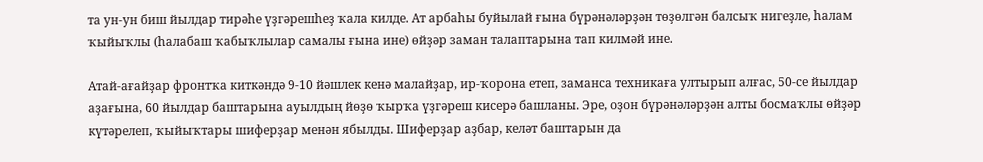та ун-ун биш йылдар тирәһе үҙгәрешһеҙ ҡала килде. Ат арбаһы буйылай ғына бүрәнәләрҙән төҙөлгән балсыҡ нигеҙле, һалам ҡыйыҡлы (һалабаш ҡабыҡлылар самалы ғына ине) өйҙәр заман талаптарына тап килмәй ине.

Атай-ағайҙар фронтҡа киткәндә 9-10 йәшлек кенә малайҙар, ир-ҡорона етеп, заманса техникаға ултырып алғас, 50-се йылдар аҙағына, 60 йылдар баштарына ауылдың йөҙө ҡырҡа үҙгәреш кисерә башланы. Эре, оҙон бүрәнәләрҙән алты босмаҡлы өйҙәр күтәрелеп, ҡыйыҡтары шиферҙар менән ябылды. Шиферҙар аҙбар, келәт баштарын да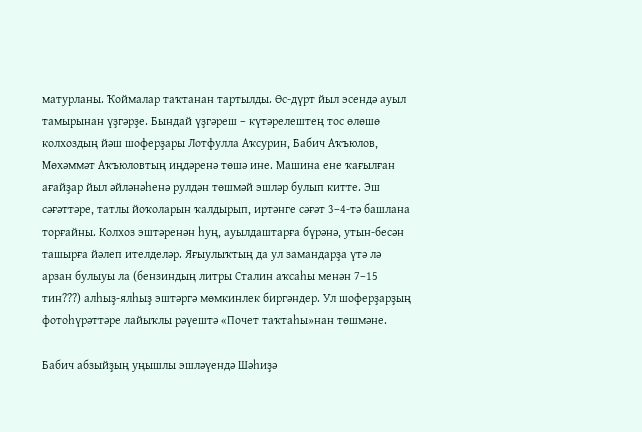матурланы. Ҡоймалар таҡтанан тартылды. Өс-дүрт йыл эсендә ауыл тамырынан үҙгәрҙе. Бындай үҙгәреш – күтәрелештең тос өлөшө колхоздың йәш шоферҙары Лотфулла Аҡсурин, Бабич Аҡъюлов, Мөхәммәт Аҡъюловтың иңдәренә төшә ине. Машина ене ҡағылған ағайҙар йыл әйләнәһенә рулдән төшмәй эшләр булып китте. Эш сәғәттәре, татлы йоҡоларын ҡалдырып, иртәнге сәғәт 3–4-тә башлана торғайны. Колхоз эштәренән һуң, ауылдаштарға бүрәнә, утын-бесән ташырға йәлеп ителделәр. Яғыулыҡтың да ул замандарҙа үтә лә арзан булыуы ла (бензиндың литры Сталин аҡсаһы менән 7–15 тин???) алһыҙ-ялһыҙ эштәргә мөмкинлек биргәндер. Ул шоферҙарҙың фотоһүрәттәре лайыҡлы рәүештә «Почет таҡтаһы»нан төшмәне.

Бабич абзыйҙың уңышлы эшләүендә Шәһиҙә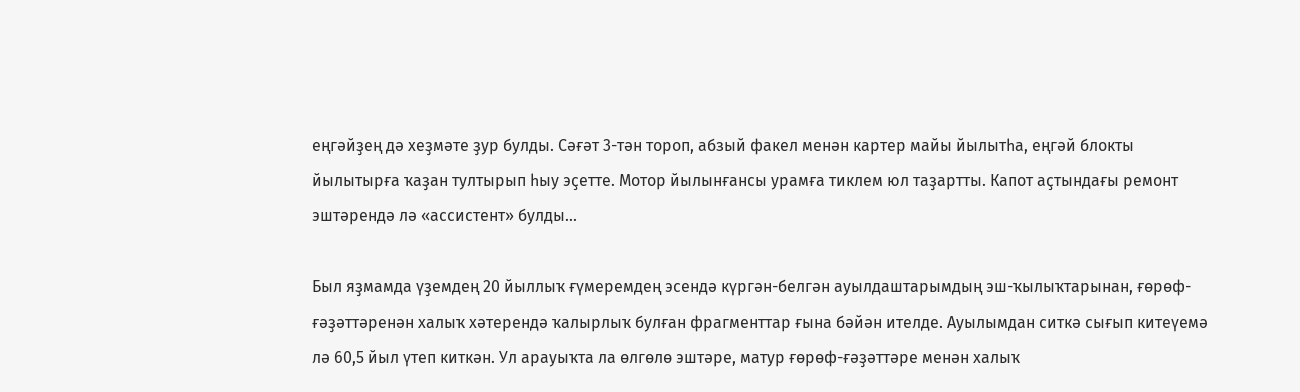еңгәйҙең дә хеҙмәте ҙур булды. Сәғәт 3-тән тороп, абзый факел менән картер майы йылытһа, еңгәй блокты йылытырға ҡаҙан тултырып һыу эҫетте. Мотор йылынғансы урамға тиклем юл таҙартты. Капот аҫтындағы ремонт эштәрендә лә «ассистент» булды...

Был яҙмамда үҙемдең 20 йыллыҡ ғүмеремдең эсендә күргән-белгән ауылдаштарымдың эш-ҡылыҡтарынан, ғөрөф-ғәҙәттәренән халыҡ хәтерендә ҡалырлыҡ булған фрагменттар ғына бәйән ителде. Ауылымдан ситкә сығып китеүемә лә 60,5 йыл үтеп киткән. Ул арауыҡта ла өлгөлө эштәре, матур ғөрөф-ғәҙәттәре менән халыҡ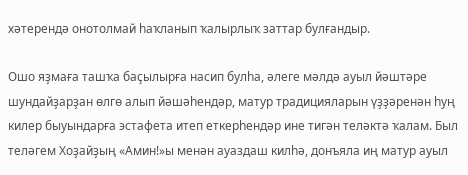хәтерендә онотолмай һаҡланып ҡалырлыҡ заттар булғандыр.

Ошо яҙмаға ташҡа баҫылырға насип булһа, әлеге мәлдә ауыл йәштәре шундайҙарҙан өлгө алып йәшәһендәр, матур традицияларын үҙҙәренән һуң килер быуындарға эстафета итеп еткерһендәр ине тигән теләктә ҡалам. Был теләгем Хоҙайҙың «Амин!»ы менән ауаздаш килһә, донъяла иң матур ауыл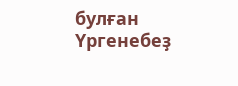булған Үргенебеҙ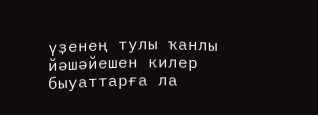үҙенең тулы ҡанлы йәшәйешен килер быуаттарға ла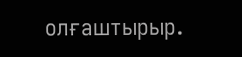олғаштырыр.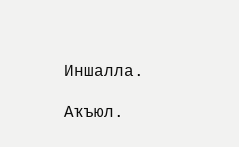Иншалла.

Аҡъюл.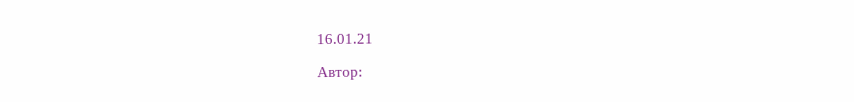16.01.21

Автор: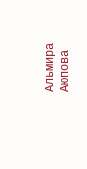Альмира Аюпова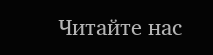Читайте нас